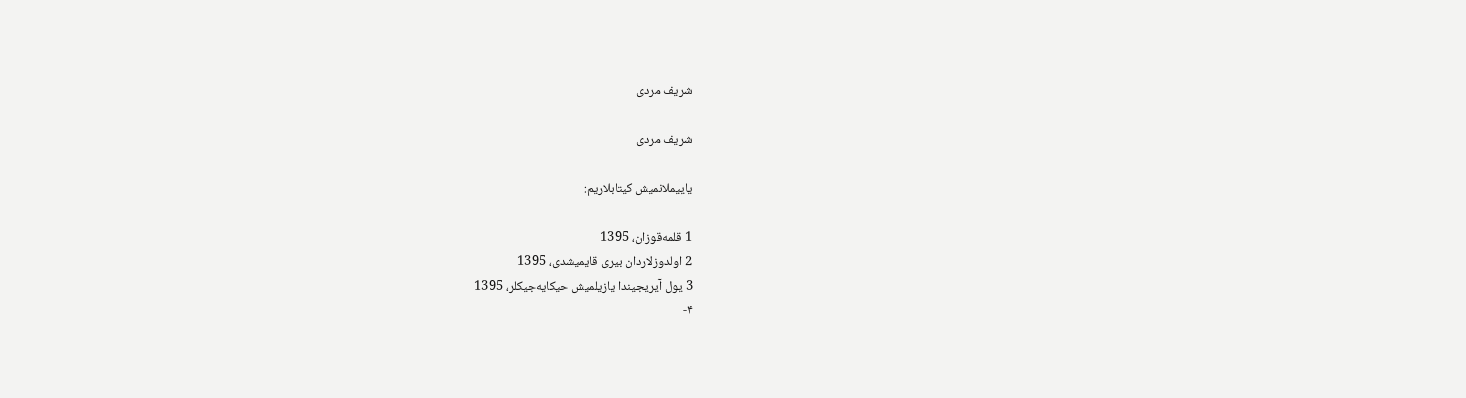شریف مردی

شریف مردی

یاییملانمیش کیتابلاریم:

1 قلمه‌قوزان، 1395
2 اولدوزلاردان بیری قایمیشدی، 1395
3 یول آیریجیندا یازیلمیش حیکایه‌جیکلر، 1395
۴-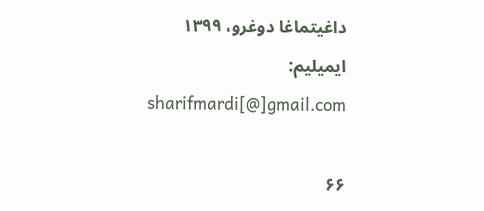داغیتماغا دوغرو، ۱۳۹۹
ایمیلیم:
sharifmardi[@]gmail.com

۶۶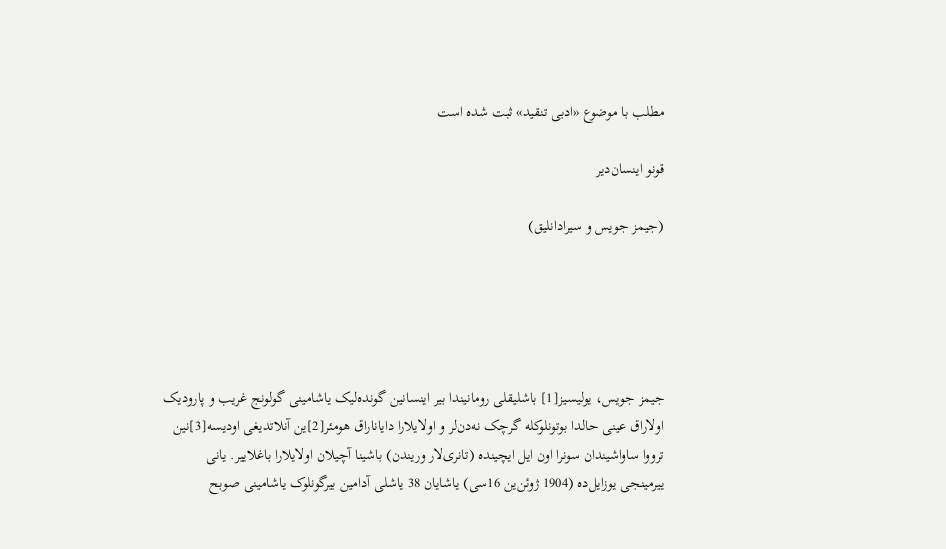مطلب با موضوع «ادبی تنقید» ثبت شده است

قونو اینسان‌دیر

(جیمز جویس و سیرادانلیق)





جیمز جویس، یولیسیز[1] باشلیقلی رومانیندا بیر اینسانین گونده‌لیک یاشامینی گولونج غریب و پارودیک اولاراق عینی حالدا بوتونلوکله گرچک نه‌دن‌لر و اولایلارا دایاناراق هومئر[2]ین آنلاتدیغی اودیسه[3]نین ترووا ساواشیندان سونرا اون ایل ایچینده (تانری‌لار وریندن) باشینا آچیلان اولایلارا باغلاییر. یانی ییرمینجی یوزایل‌ده (1904 ژوئن‌ین 16سی) یاشایان 38 یاشلی آدامین بیرگونلوک یاشامینی صوبح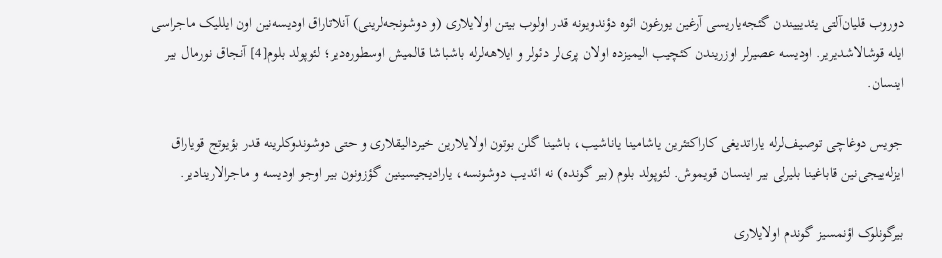دوروب قلیان‌آلتی یئدیییندن گئجه‌یاریسی آرغین یورغون ائوه دؤندویونه قدر اولوب بیتن اولایلاری (و دوشونجه‌لرینی) آنلاتاراق اودیسه‌نین اون ایللیک ماجراسی ایله قوشالاشدیریر. اودیسه عصیرلر اوزریندن کئچیب الیمیزده اولان پری‌لر دئولر و ایلاهه‌لرله باشباشا قالمیش اوسطوره‌دیر؛ لئوپولد بلوم[4] آنجاق نورمال بیر اینسان.

جویس دوغاچی توصیف‌لرله یاراتدیغی کاراکتئرین یاشامینا یاناشیب، باشینا گلن بوتون اولایلارین خیردالیقلاری و حتی دوشوندوکلرینه قدر بؤیوتج قویاراق ایزله‌ییجی‌نین قاباغینا بلیرلی بیر اینسان قویموش. لئوپولد بلوم (بیر گونده) نه ائدیب دوشونسه، یارادیجیسینین گؤزونون بیر اوجو اودیسه و ماجرالارینادیر.

بیرگونلوک اؤنمسیز گوندم اولایلاری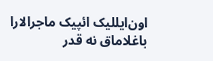اون‌ایللیک ائپیک ماجرالارا باغلاماق نه قدر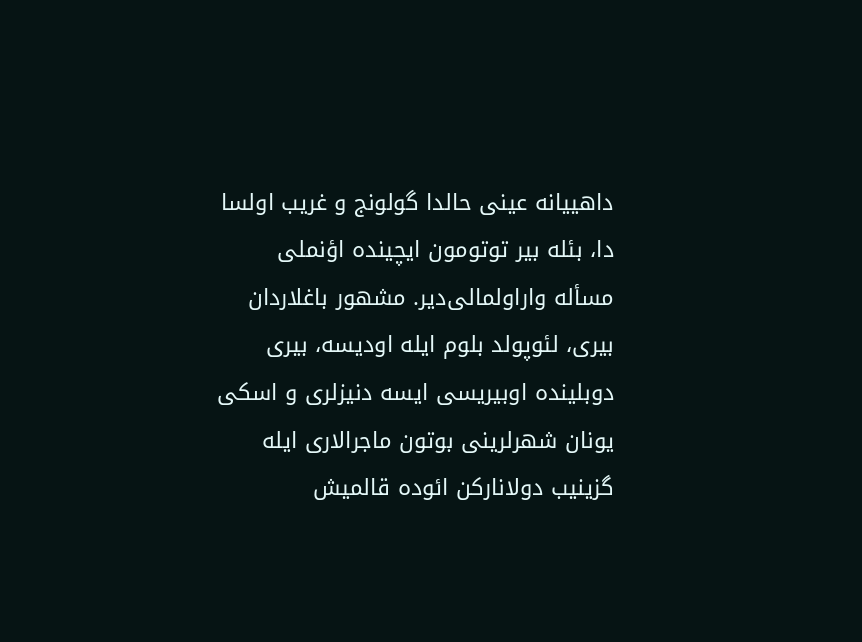داهییانه عینی حالدا گولونج و غریب اولسا دا، بئله بیر توتومون ایچینده اؤنملی مسأله واراولمالی‌دیر. مشهور باغلاردان بیری، لئوپولد بلوم ایله اودیسه، بیری دوبلینده اوبیریسی ایسه دنیزلری و اسکی یونان شهرلرینی بوتون ماجرالاری ایله گزینیب دولانارکن ائوده قالمیش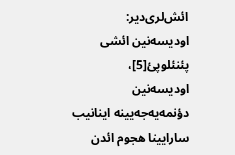ائش‌لری‌دیر: اودیسه‌نین ائشی پئنئلوپئ[5]، اودیسه‌نین دؤنمه‌یه‌جه‌یینه اینانیب سارایینا هجوم ائدن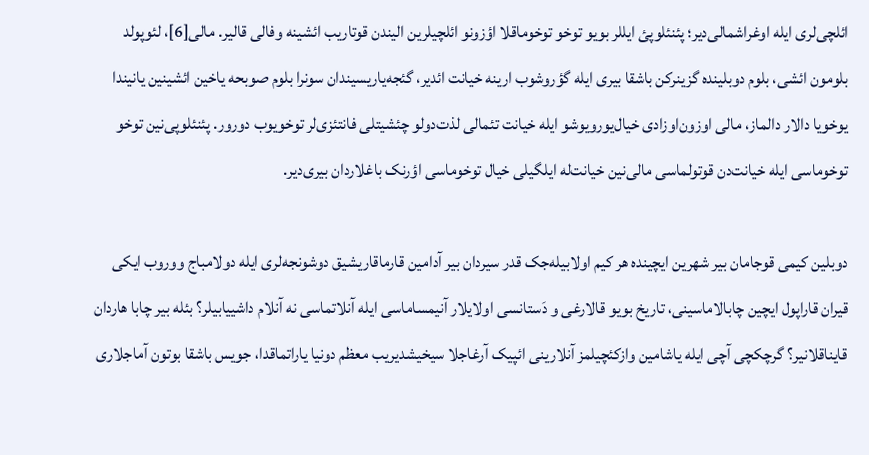ائلچی‌لری ایله اوغراشمالی‌دیر؛ پئنئلوپئ ایللر بویو توخو توخوماقلا اؤزونو ائلچیلرین الیندن قوتاریب ائشینه وفالی قالیر. مالی[6]، لئوپولد بلومون ائشی، بلوم دوبلینده گزینرکن باشقا بیری ایله گؤروشوب ارینه خیانت ائدیر، گئجه‌یاریسیندان سونرا بلوم صوبحه یاخین ائشینین یانیندا یوخویا دالار دالماز، مالی اوزون‌اوزادی خیال‌یورویوشو ایله خیانت تئمالی لذت‌دولو چئشیتلی فانتئزی‌لر توخویوب دورور. پئنئلوپی‌نین توخو توخوماسی ایله خیانت‌دن قوتولماسی مالی‌نین خیانت‌له ایلگیلی خیال توخوماسی اؤرنک باغلاردان بیری‌دیر.

دوبلین کیمی قوجامان بیر شهرین ایچینده هر کیم اولابیله‌جک قدر سیردان بیر آدامین قارماقاریشیق دوشونجه‌لری ایله دولامباج ووروب ایکی قیران قاراپول ایچین چابالاماسینی، تاریخ بویو قالارغی و دَستانسی اولایلار آنیمساماسی ایله آنلاتماسی نه آنلام داشییابیلر؟ بئله بیر چابا هاردان قایناقلانیر؟ گرچکچی آچی ایله یاشامین وازکئچیلمز آنلارینی ائپیک آرغاجلا سیخیشدیریب معظم دونیا یاراتماقدا، جویس باشقا بوتون آماجلاری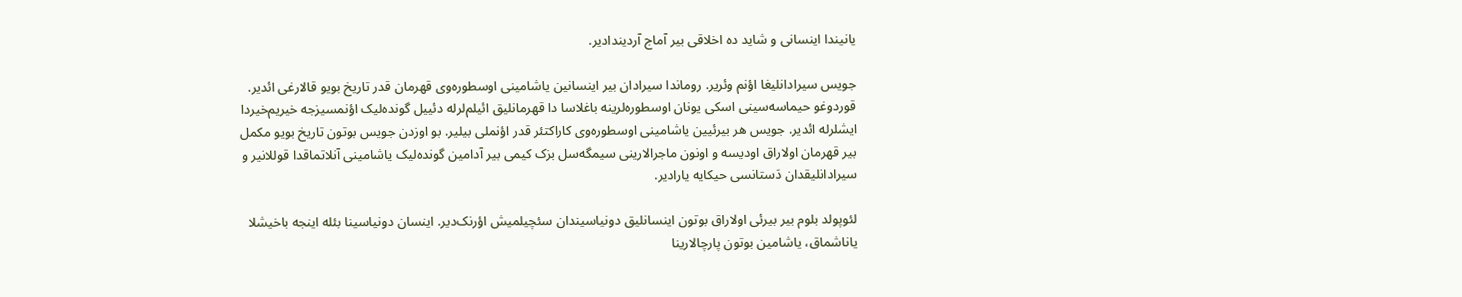یانیندا اینسانی و شاید ده اخلاقی بیر آماج آردیندادیر.

جویس سیرادانلیغا اؤنم وئریر. روماندا سیرادان بیر اینسانین یاشامینی اوسطوره‌وی قهرمان قدر تاریخ بویو قالارغی ائدیر. قوردوغو حیماسه‌سینی اسکی یونان اوسطوره‌لرینه باغلاسا دا قهرمانلیق ائیلم‌لرله دئییل گونده‌لیک اؤنمسیزجه خیریم‌خیردا ایشلرله ائدیر. جویس هر بیرئیین یاشامینی اوسطوره‌وی کاراکتئر قدر اؤنملی بیلیر. بو اوزدن جویس بوتون تاریخ بویو مکمل بیر قهرمان اولاراق اودیسه و اونون ماجرالارینی سیمگه‌سل بزک کیمی بیر آدامین گونده‌لیک یاشامینی آنلاتماقدا قوللانیر و سیرادانلیقدان دَستانسی حیکایه یارادیر.

لئوپولد بلوم بیر بیرئی اولاراق بوتون اینسانلیق دونیاسیندان سئچیلمیش اؤرنک‌دیر. اینسان دونیاسینا بئله اینجه باخیشلا یاناشماق، یاشامین بوتون پارچالارینا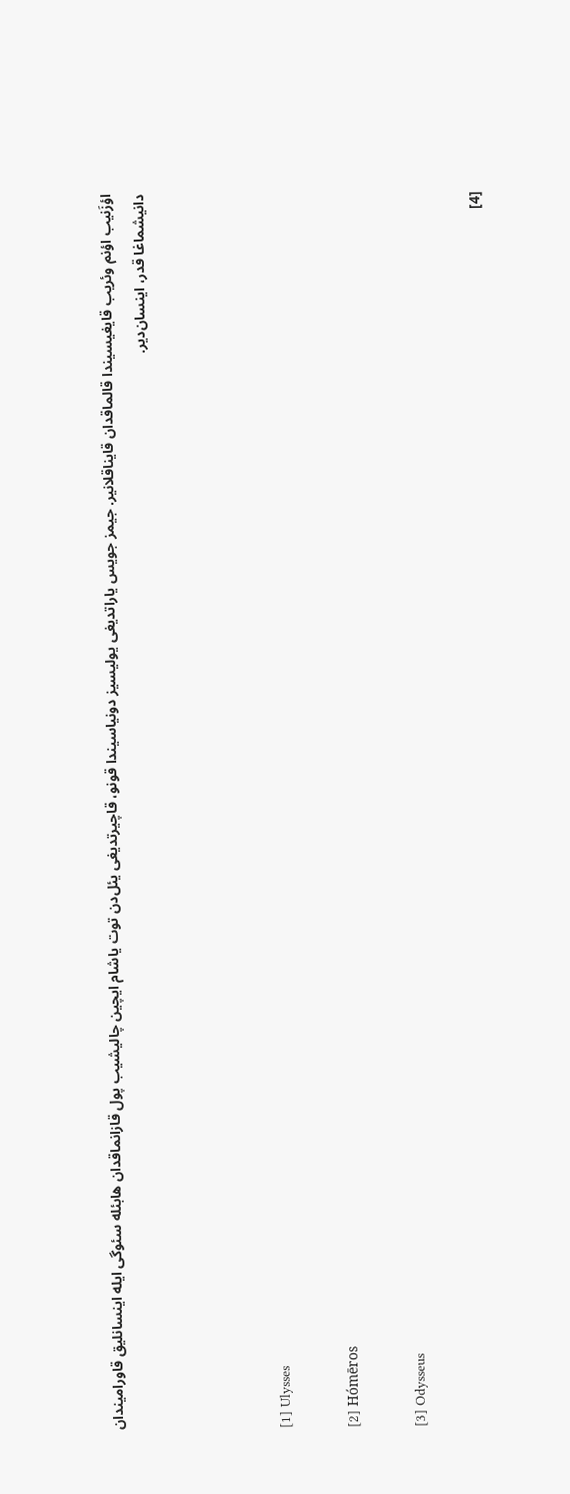اؤزَنیب اؤنم وئریب قایغیسیندا قالماقدان قایناقلانیر. جیمز جویس یاراتدیغی یولیسیز دونیاسیندا قونو، قاچیرتدیغی یئل‌دن توت یاشام ایچین چالیشیب پول قازانماقدان هابئله سئوگی ایله اینسانلیق قاورامیندان دانیشماغا قدر، اینسان‌دیر.



[1] Ulysses

[2] Hómēros

[3] Odysseus

[4]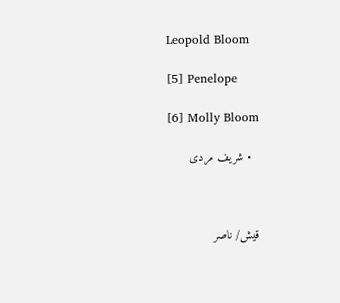Leopold Bloom

[5] Penelope

[6] Molly Bloom

  • شریف مردی



قیش/ ناصر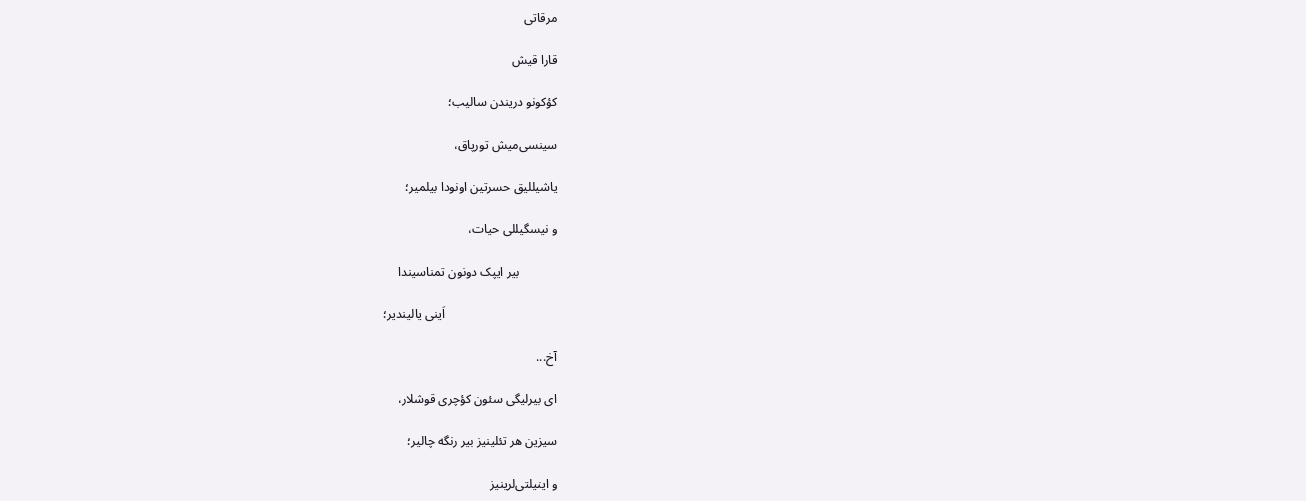مرقاتی

قارا قیش

کؤکونو دریندن سالیب؛

سینسی‌میش تورپاق،

یاشیللیق حسرتین اونودا بیلمیر؛

و نیسگیللی حیات،

            بیر ایپک دونون تمناسیندا

                                    اَینی یالیندیر؛

آخ...

ای بیرلیگی سئون کؤچری قوشلار،

سیزین هر تئلینیز بیر رنگه چالیر؛

و اینیلتی‌لرینیز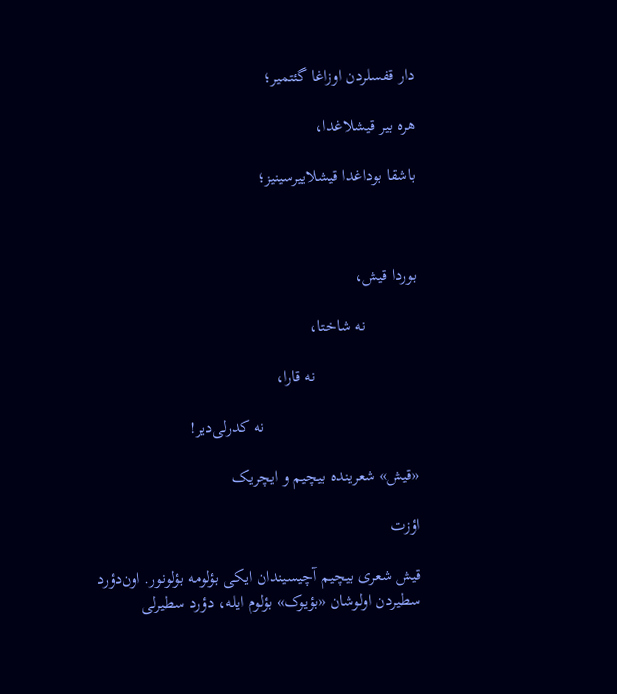دار قفسلردن اوزاغا گئتمیر؛

هره بیر قیشلاغدا،

باشقا بوداغدا قیشلاییرسینیز؛



بوردا قیش،

            نه شاختا،

                        نه قارا،

                                    نه کدرلی‌دیر!

«قیش» شعرینده بیچیم و ایچریک

اؤزت

قیش شعری بیچیم آچیسیندان ایکی بؤلومه بؤلونور. اون‌دؤرد سطیردن اولوشان «بؤیوک» بؤلوم ایله، دؤرد سطیرلی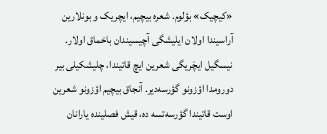«کیچیک» بؤلوم. شعره بیچیم، ایچریک و بونلارین آراسیندا اولان ایلیشگی آچیسیندان باخماق اولار. نیسگیل ایچَریگی شعرین ایچ قاتیندا، چلیشکیلی بیر دورومدا اؤزونو گؤرسه‌دیر. آنجاق بیچیم اؤزونو شعرین اوست قاتیندا گؤرسه‌تسه ده، قیش فصلینده یارانان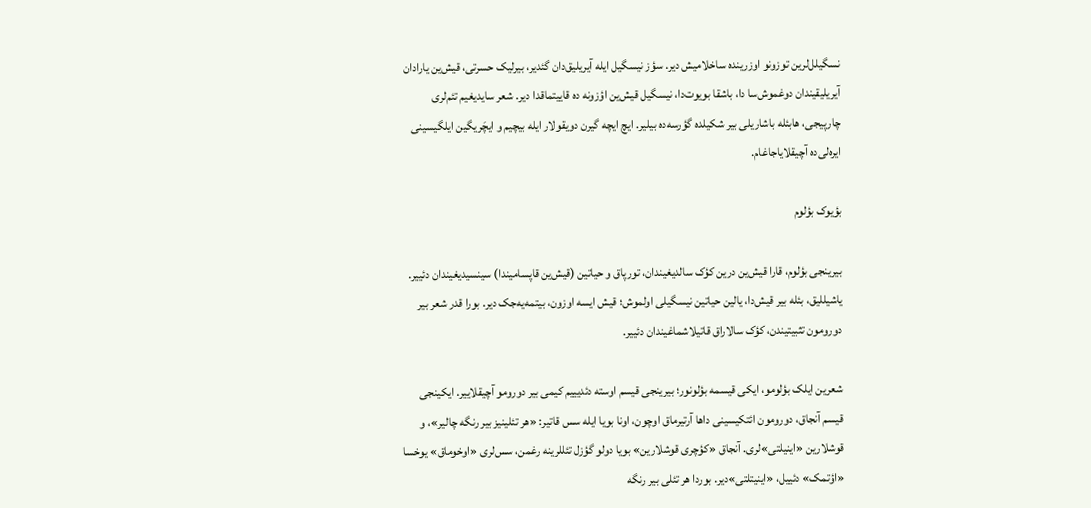نسگیلل‌لرین توزونو اوزرینده ساخلامیش دیر. سؤز نیسگیل ایله آیریلیق‌دان گئدیر، بیرلیک حسرتی، قیش‌ین یارادان آیریلیقیندان دوغموش‌سا دا، باشقا بویوت‌دا، نیسگیل قیش‌ین اؤزونه ده قاییتماقدا دیر. شعر سایدیغیم تئم‌لری چارپیجی، هابئله باشاریلی بیر شکیلده گؤرسه‌ده بیلیر. ایچ ایچه گیرن دویقولار ایله بیچیم و ایچَریگین ایلگیسینی ایره‌لی‌ده آچیقلایاجاغام.

بؤیوک بؤلوم

بیرینجی بؤلوم، قارا قیش‌ین درین کؤک سالدیغیندان، تورپاق و حیاتین (قیش‌ین قاپسامیندا) سینسیدیغیندان دئییر. یاشیللیق، بئله بیر قیش‌دا، یالین حیاتین نیسگیلی اولموش؛ قیش ایسه اوزون، بیتمه‌یه‌جک دیر. بورا قدر شعر بیر دورومون تثبیتیندن، کؤک سالاراق قاتیلاشماغیندان دئییر.

شعرین ایلک بؤلومو، ایکی قیسمه بؤلونور؛ بیرینجی قیسم اوسته دئدیییم کیمی بیر دورومو آچیقلاییر. ایکینجی قیسم آنجاق، دورومون ائتکیسینی داها آرتیرماق اوچون، اونا بویا ایله سس قاتیر: «هر تئلینیز بیر رنگه چالیر»، و قوشلارین «اینیلتی»لری. آنجاق «کؤچری قوشلارین» بویا دولو گؤزل تئللرینه رغمن، سس‌لری «اوخوماق» یوخسا «اؤتمک» دئییل، «اینیتلتی»دیر. بوردا هر تئلی بیر رنگه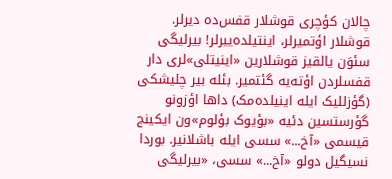چالان کؤچری قوشلار قفس‌ده دیرلر. قوشلار اؤتمیرلر، اینتیلده‌ییرلر! بیرلیگی سئوَن یالقیز قوشلارین «اینیتلی»لری دار قفسلردن اؤته‌یه گئتمیر. بئله بیر چلیشکی (گؤزللیک ایله اینیلده‌مک) داها اؤزونو گؤرستسین دئیه «بؤیوک بؤلوم»ون ایکینج قیسمی «آخ...» سسی ایله باشلانیر. بوردا نسیگیل دولو «آخ...» سسی، «بیرلیگی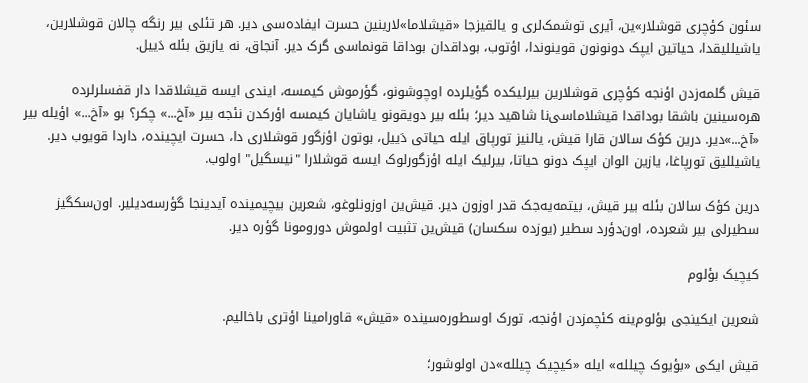سئون کؤچری قوشلار»ین، آیری توشمک‌لری و یالقیزجا «قیشلاما»لارینین حسرت ایفاده‌سی دیر. هر تئلی بیر رنگه چالان قوشلارین، یاشیللیقدا، حیاتین ایپک دونونون قوینوندا، اؤتوب، بوداقدان بوداقا قونماسی گرک دیر. آنجاق، نه یازیق بئله دَییل.

قیش گلمه‌زدن اؤنجه کؤچری قوشلارین بیرلیکده گؤیلرده اوچوشونو، گؤرموش کیمسه، ایندی ایسه قیشلاقدا دار قفسلرلرده هره‌سینین باشقا بوداقدا قیشلاماسی‌نا شاهید دیر؛ بئله بیر دویقونو یاشایان کیمسه اؤرکدن نئجه بیر «آخ...» چکر؟ بو «آخ...» اؤیله بیر «آخ...»دیر. درین کؤک سالان قارا قیش، یالنیز تورپاق ایله حیاتی دَییل، بوتون اؤزگور قوشلاری دا، حسرت ایچینده، داردا قویوب دیر. یاشیللیق تورپاغا، یازین الوان ایپک دونو حیاتا، بیرلیک ایله اؤزگورلوک ایسه قوشلارا "نیسگیل" اولوب.

درین کؤک سالان بئله بیر قیش، بیتمه‌یه‌جک قدر اوزون دیر. قیش‌ین اوزونلوغو، شعرین بیچیمینده آیدینجا گؤرسه‌دیلیر. اون‌سکگیز سطیرلی بیر شعرده، اون‌دؤرد سطیر (یوزده سکسان) قیش‌ین تثبیت اولموش دورومونا گؤره دیر.

کیچیک بؤلوم

شعرین ایکینجی بؤلوم‌ینه کئچمزدن اؤنجه، تورک اوسطوره‌سینده «قیش» قاورامینا اؤتری باخالیم.

قیش ایکی «بؤیوک چیلله» ایله «کیچیک چیلله»دن اولوشور؛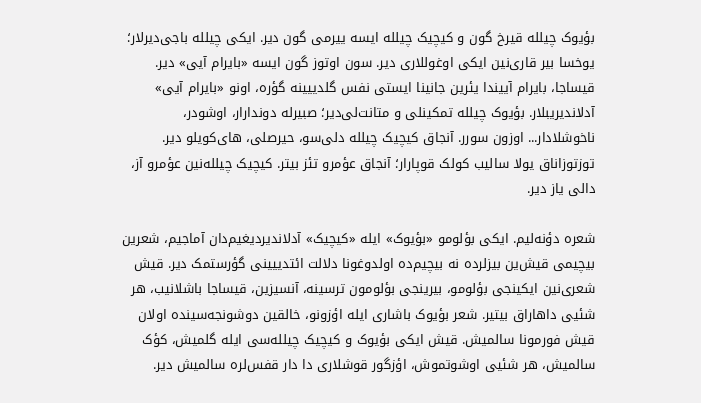بؤیوک چیلله قیرخ گون و کیچیک چیلله ایسه ییرمی گون دیر. ایکی چیلله باجی‌دیرلار؛ یوخسا بیر قاری‌نین ایکی اوغوللاری دیر. سون اوتوز گون ایسه «بایرام آیی» دیر. قیساجا، بایرام آییندا یئرین جانینا ایستی نفس گلدییینه گؤره، اونو «بایرام آیی» آدلاندیریبلار. بؤیوک چیلله تمکینلی و متانت‌لی‌دیر؛ صبیرله دوندارار، اوشودر، ناخوشلادار... اوزون سورر. آنجاق کیچیک چیلله دلی‌سو، حیرصلی، های‌کویلو دیر. توزتوزاناق یولا سالیب کولک قوپارار؛ آنجاق عؤمرو تئز بیتر. کیچیک چیلله‌نین عؤمرو آز، دالی یاز دیر.

شعره دؤنه‌لیم. ایکی بؤلومو «بؤیوک» ایله «کیچیک» آدلاندیردیغیم‌دان آماجیم، شعرین بیچیمی قیش‌ین بیزلرده نه بیچیم‌ده اولدوغونا دلالت ائتدییینی گؤرستمک دیر. قیش شعری‌نین ایکینجی بؤلومو، بیرینجی بؤلومون ترسینه، آنسیزین، قیساجا باشلانیب، هر شئیی داهاراق بیتیر. شعر بؤیوک باشاری ایله اؤزونو، خالقین دوشونجه‌سینده اولان قیش فورمونا سالمیش. قیش ایکی بؤیوک و کیچیک چیلله‌سی ایله گلمیش، کؤک سالمیش، هر شئیی اوشوتموش، اؤزگور قوشلاری دا دار قفس‌لره سالمیش دیر.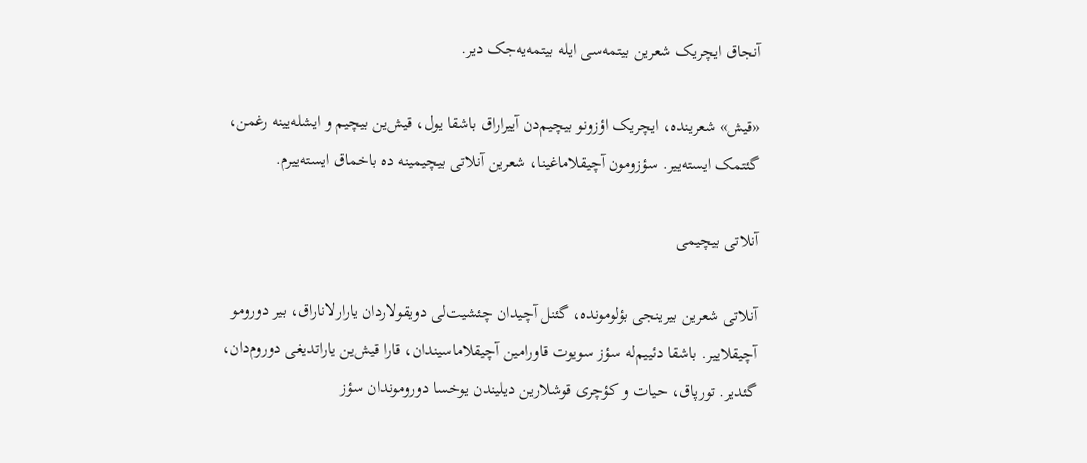آنجاق ایچریک شعرین بیتمه‌سی ایله بیتمه‌یه‌جک دیر.

«قیش» شعرینده، ایچریک اؤزونو بیچیم‌دن آییراراق باشقا یول، قیش‌ین بیچیم و ایشله‌یینه رغمن، گئتمک ایسته‌ییر. سؤزومون آچیقلاماغینا، شعرین آنلاتی بیچیمینه ده باخماق ایسته‌ییرم.

آنلاتی بیچیمی

آنلاتی شعرین بیرینجی بؤلومونده، گئنل آچیدان چئشیت‌لی دویقولاردان یارارلاناراق، بیر دورومو آچیقلاییر. باشقا دئییم‌له سؤز سویوت قاورامین آچیقلاماسیندان، قارا قیش‌ین یاراتدیغی دوروم‌دان، گئدیر. تورپاق، حیات و کؤچری قوشلارین دیلیندن یوخسا دوروموندان سؤز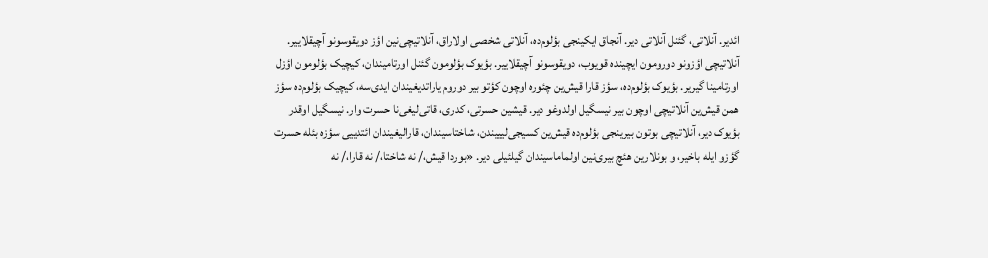ائدیر. آنلاتی، گئنل آنلاتی دیر. آنجاق ایکینجی بؤلوم‌ده، آنلاتی شخصی اولاراق، آنلاتیچی‌نین اؤز دویقوسونو آچیقلاییر. آنلاتیچی اؤزونو دورومون ایچینده قویوب، دویقوسونو آچیقلاییر. بؤیوک بؤلومون گئنل اورتامیندان، کیچیک بؤلومون اؤزل اورتامینا گیریر. بؤیوک بؤلوم‌ده، سؤز قارا قیش‌ین چئوره اوچون کؤتو بیر دوروم یاراتدیغیندان ایدی‌سه، کیچیک بؤلوم‌ده سؤز همن قیش‌ین آنلاتیچی اوچون بیر نیسگیل اولدوغو دیر. قیشین حسرتی، کدری، قاتی‌لیغی‌نا حسرت وار. نیسگیل اوقدر بؤیوک دیر، آنلاتیچی بوتون بیرینجی بؤلوم‌ده قیش‌ین کسیجی‌لیییندن، شاختاسیندان، قارالیغیندان ائتدییی سؤزه بئله حسرت گؤزو ایله باخیر، و بونلارین هئچ بیری‌نین اولماماسیندان گیلئیلی دیر. «بوردا قیش،/ نه شاختا،/ نه قارا،/ نه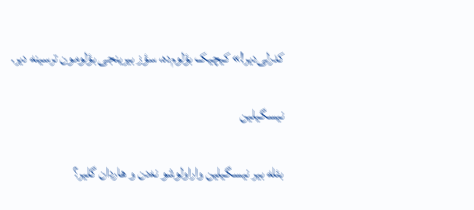کدرلی‌دیر!» کیچیک بؤلوم‌ده، سؤز بیرینجی بؤلومون ترسینه دیر.

نیسگیلین

بئله بیر نیسگیلین واراولوشو نه‌دن و هاردان گلیر؟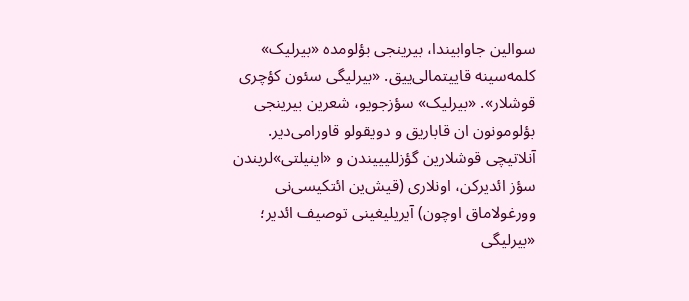سوالین جاوابیندا، بیرینجی بؤلومده «بیرلیک» کلمه‌سینه قاییتمالی‌ییق. «بیرلیگی سئون کؤچری قوشلار». «بیرلیک» سؤزجویو، شعرین بیرینجی بؤلومونون ان قاباریق و دویقولو قاورامی‌دیر. آنلاتیچی قوشلارین گؤزللیییندن و «اینیلتی»لریندن سؤز ائدیرکن، اونلاری (قیش‌ین ائتکیسی‌نی وورغولاماق اوچون) آیریلیغینی توصیف ائدیر؛ «بیرلیگی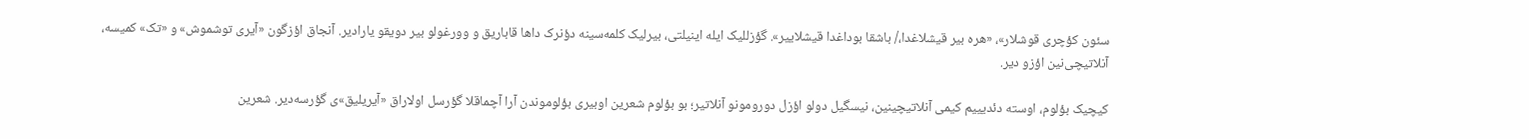سئون کؤچری قوشلار»، «هره بیر قیشلاغدا،/ باشقا بوداغدا قیشلاییر». گؤزللیک ایله اینیلتی، بیرلیک کلمه‌سینه دؤنرک داها قاباریق و وورغولو بیر دویقو یارادیر. آنجاق اؤزگون «آیری توشموش» و «تک» کمیسه، آنلاتیچی‌نین اؤزو دیر.

کیچیک بؤلوم، اوسته دئدیییم کیمی آنلاتیچینین، نیسگیل دولو اؤزل دورومونو آنلاتیر؛ بو بؤلوم شعرین اوبیری بؤلوموندن آرا آچماقلا گؤرسل اولاراق «آیریلیق»ی گؤرسه‌دیر. شعرین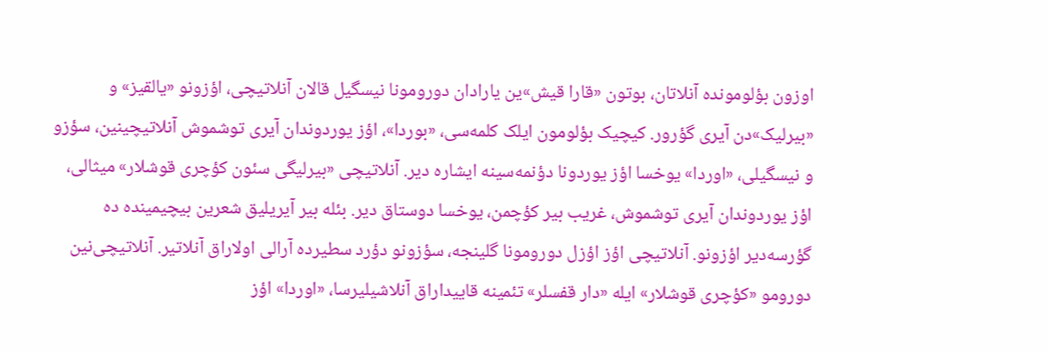اوزون بؤلومونده آنلاتان، بوتون «قارا قیش»ین یارادان دورومونا نیسگیل قالان آنلاتیچی، اؤزونو «یالقیز» و «بیرلیک»دن آیری گؤرور. کیچیک بؤلومون ایلک کلمه‌سی، «بوردا»، اؤز یوردوندان آیری توشموش آنلاتیچینین، سؤزو و نیسگیلی، «اوردا» یوخسا اؤز یوردونا دؤنمه‌سینه ایشاره دیر. آنلاتیچی «بیرلیگی سئون کؤچری قوشلار» میثالی، اؤز یوردوندان آیری توشموش، غریب بیر کؤچمن، یوخسا دوستاق دیر. بئله بیر آیریلیق شعرین بیچیمینده ده گؤرسه‌دیر اؤزونو. آنلاتیچی اؤز اؤزل دورومونا گلینجه، سؤزونو دؤرد سطیرده آرالی اولاراق آنلاتیر. آنلاتیچی‌نین دورومو «کؤچری قوشلار» ایله «دار قفسلر» تئمینه قاییداراق آنلاشیلیرسا، «اوردا» اؤز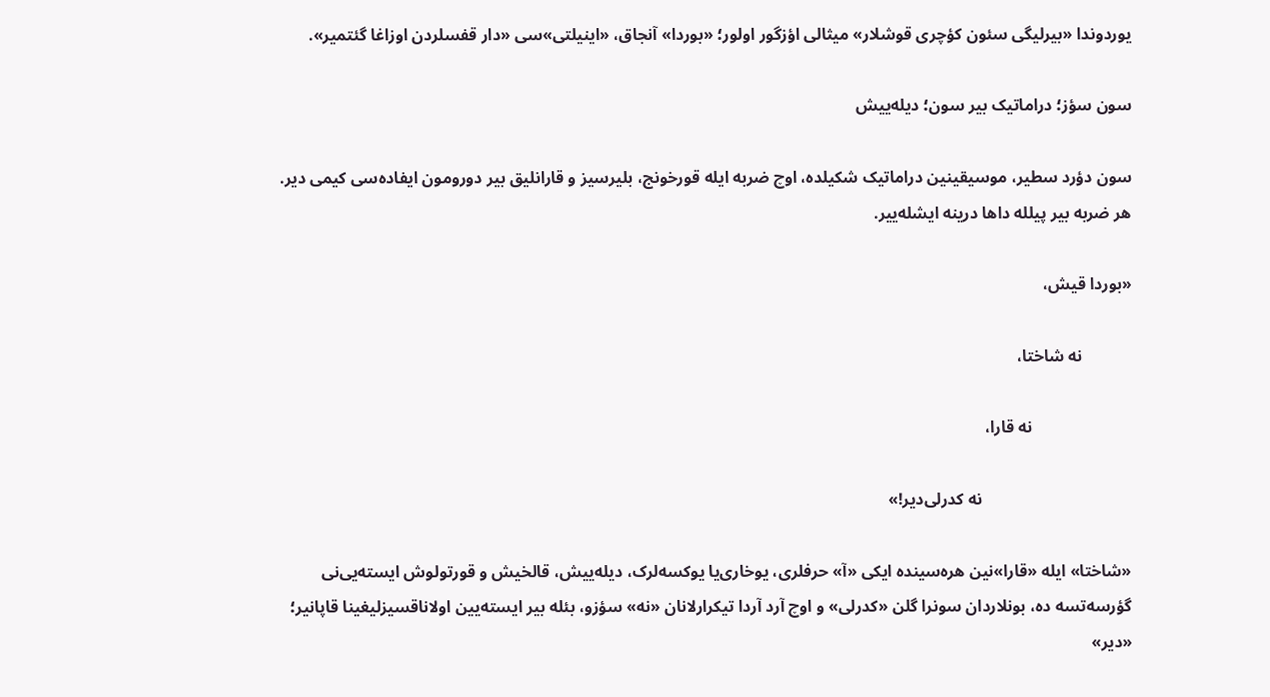یوردوندا «بیرلیگی سئون کؤچری قوشلار» میثالی اؤزگور اولور؛ «بوردا» آنجاق، «اینیلتی»سی «دار قفسلردن اوزاغا گئتمیر».

سون سؤز؛ دراماتیک بیر سون؛ دیله‌ییش

سون دؤرد سطیر، موسیقینین دراماتیک شکیلده، اوچ ضربه ایله قورخونج، بلیرسیز و قارانلیق بیر دورومون ایفاده‌سی کیمی دیر. هر ضربه بیر پیلله داها درینه ایشله‌ییر.

«بوردا قیش،

            نه شاختا،

                        نه قارا،

                                    نه کدرلی‌دیر!»

«شاختا» ایله «قارا»نین هره‌سینده ایکی «آ» حرفلری، یوخاری‌یا یوکسه‌لرک، دیله‌ییش، قالخیش و قورتولوش ایسته‌یی‌نی گؤرسه‌تسه ده، بونلاردان سونرا گلن «کدرلی» و اوچ آرد آردا تیکرارلانان «نه» سؤزو، بئله بیر ایسته‌یین اولاناقسیزلیغینا قاپانیر؛ «دیر»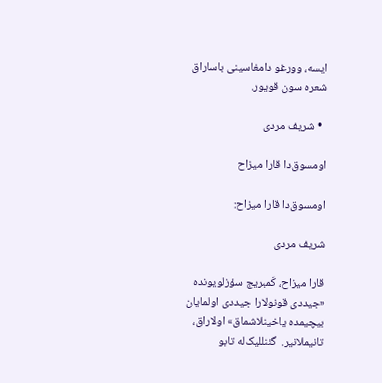ایسه، وورغو دامغاسینی باساراق شعره سون قویور.

  • شریف مردی

اومسوق‌دا قارا میزاح

اومسوق‌دا قارا میزاح:

شریف مردی

قارا میزاح، کَمبریج سؤزلویونده «جیددی قونولارا جیددی اولمایان بیچیمده یاخینلاشماق» اولاراق، تانیملانیر.  گئنللیک‌له تابو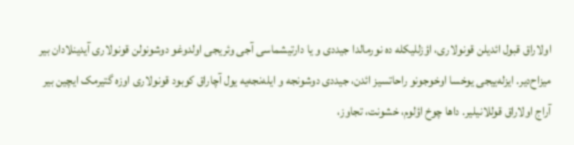اولاراق قبول ائدیلن قونولاری، اؤزللیکله ده نورمالدا جیددی و یا دارتیشماسی آجی وئریجی اولدوغو دوشونولن قونولاری آیدینلادان بیر میزاح‌دیر. ایزله‌ییجی یوخسا اوخوجونو راحاتسیز ائدن، جیددی دوشونجه و ایله‌نجه‌یه یول آچاراق کوبود قونولاری اوزه گتیرمک ایچین بیر آراج اولاراق قوللانیلیر. داها چوخ اؤلوم، خشونت، تجاوز،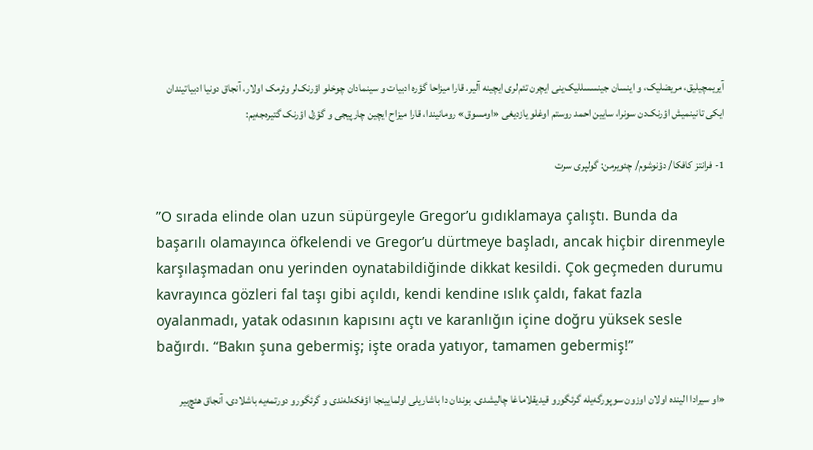آیریمچیلیق، مریضلیک، و اینسان جینسسللیک‌ینی ایچرن تئم‌لری ایچینه آلیر. قارا میزاحا گؤره ادبیات و سینمادان چوخلو اؤرنک‌لر وئرمک اولار، آنجاق دونیا ادبیاتیندان ایکی تانینمیش اؤرنک‌دن سونرا، سایین احمد روستم اوغلو یازدیغی «اومسوق» رومانیندا، قارا میزاح ایچین چارپیجی و گؤزل اؤرنک گتیره‌جه‌یم:

1- فرانتز کافکا/ دؤنوشوم/ چئویرمن: گولپری سرت

”O sırada elinde olan uzun süpürgeyle Gregor’u gıdıklamaya çalıştı. Bunda da başarılı olamayınca öfkelendi ve Gregor’u dürtmeye başladı, ancak hiçbir direnmeyle karşılaşmadan onu yerinden oynatabildiğinde dikkat kesildi. Çok geçmeden durumu kavrayınca gözleri fal taşı gibi açıldı, kendi kendine ıslık çaldı, fakat fazla oyalanmadı, yatak odasının kapısını açtı ve karanlığın içine doğru yüksek sesle bağırdı. “Bakın şuna gebermiş; işte orada yatıyor, tamamen gebermiş!”

«او سیرادا الینده اولان اوزون سوپورگه‌یله گرئگورو قیدیقلاماغا چالیشدی. بوندان دا باشاریلی اولمایینجا اؤفکه‌له‌ندی و گرئگورو دورتمه‌یه باشلادی، آنجاق هئچ‌بیر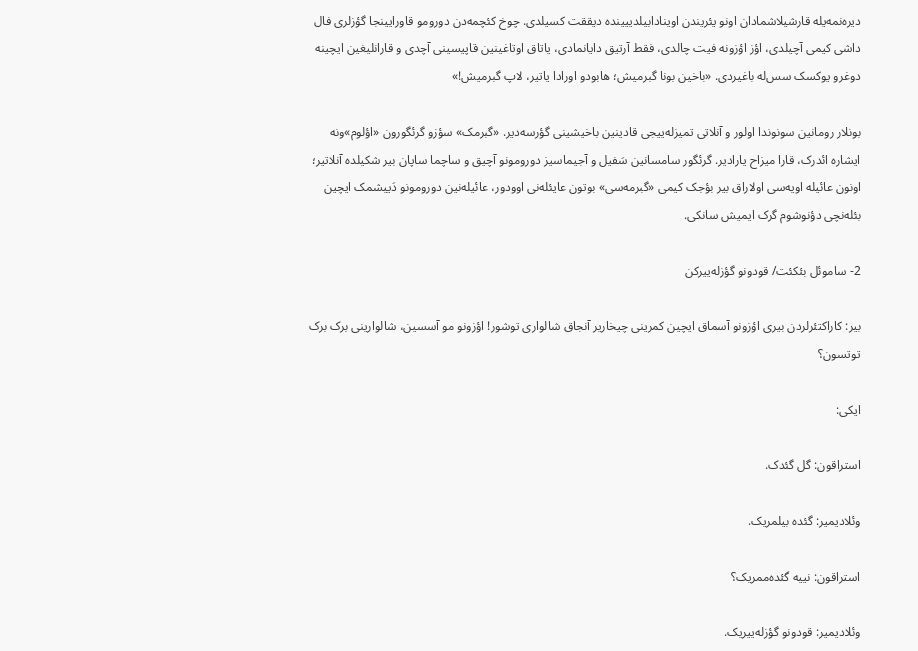دیره‌نمه‌یله قارشیلاشمادان اونو یئریندن اوینادابیلدییینده دیققت کسیلدی. چوخ کئچمه‌دن دورومو قاورایینجا گؤزلری فال داشی کیمی آچیلدی، اؤز اؤزونه فیت چالدی، فقط آرتیق دایانمادی، یاتاق اوتاغینین قاپیسینی آچدی و قارانلیغین ایچینه دوغرو یوکسک سس‌له باغیردی. «باخین بونا گبرمیش؛ هابودو اورادا یاتیر، لاپ گبرمیش!»

بونلار رومانین سونوندا اولور و آنلاتی تمیزله‌ییجی قادینین باخیشینی گؤرسه‌دیر. «گبرمک» سؤزو گرئگورون «اؤلوم»ونه ایشاره ائدرک، قارا میزاح یارادیر. گرئگور سامسانین سَفیل و آجیماسیز دورومونو آچیق و ساچما ساپان بیر شکیلده آنلاتیر؛ اونون عائیله اویه‌سی اولاراق بیر بؤجک کیمی «گبرمه‌سی» بوتون عایئله‌نی اوودور، عائیله‌نین دورومونو دَییشمک ایچین بئله‌نچی دؤنوشوم گرک ایمیش سانکی.

2- ساموئل بئکئت/ قودونو گؤزله‌ییرکن

بیر: کاراکتئرلردن بیری اؤزونو آسماق ایچین کمرینی چیخاریر آنجاق شالواری توشور! اؤزونو مو آسسین، شالوارینی برک برک توتسون؟

ایکی:

استراقون: گل گئدک.

وئلادیمیر: گئده بیلمریک.

استراقون: نییه گئده‌ممریک؟

وئلادیمیر: قودونو گؤزله‌ییریک.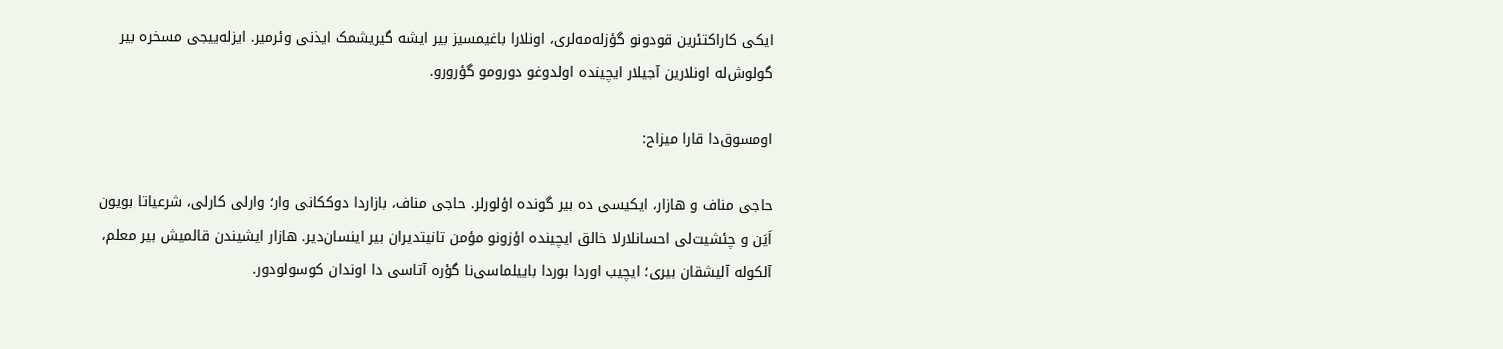ایکی کاراکتئرین قودونو گؤزله‌مه‌لری، اونلارا باغیمسیز بیر ایشه گیریشمک ایذنی وئرمیر. ایزله‌ییجی مسخره بیر گولوش‌له اونلارین آجیلار ایچینده اولدوغو دورومو گؤرورو.

اومسوق‌دا قارا میزاح:

حاجی مناف و هازار، ایکیسی ده بیر گونده اؤلورلر. حاجی مناف، بازاردا دوککانی وار؛ وارلی کارلی، شرعیاتا بویون اَیَن و چئشیت‌لی احسانلارلا خالق ایچینده اؤزونو مؤمن تانیتدیران بیر اینسان‌دیر. هازار ایشیندن قالمیش بیر معلم، آلکوله آلیشقان بیری؛ ایچیب اوردا بوردا باییلماسی‌نا گؤره آتاسی دا اوندان کوسولودور.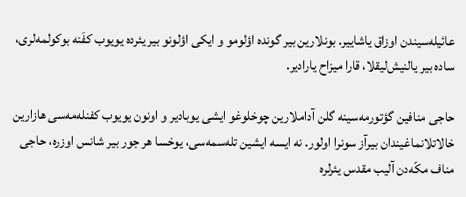عائیله‌سیندن اوزاق یاشاییر. بونلارین بیر گونده اؤلومو و ایکی اؤلونو بیر یئرده یویوب کفَنه بوکولمه‌لری، ساده بیر یالنیش‌لیقلا، قارا میزاح یارادیر.

حاجی منافین گؤتورمه‌سینه گلن آداملارین چوخلوغو ایشی یوبادیر و اونون یویوب کفنله‌مه‌سی هازارین خالاتلانماغیندان بیرآز سونرا اولور. نه ایسه ایشین تله‌سمه‌سی، یوخسا هر جور بیر شانس اوزره، حاجی مناف مکّه‌دن آلیب مقدس یئرلره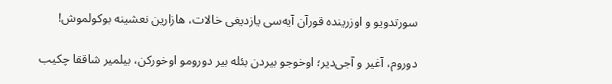سورتدویو و اوزرینده قورآن آیه‌سی یازدیغی خالات، هازارین نعشینه بوکولموش!

دوروم، آغیر و آجی‌دیر؛ اوخوجو بیردن بئله بیر دورومو اوخورکن، بیلمیر شاققا چکیب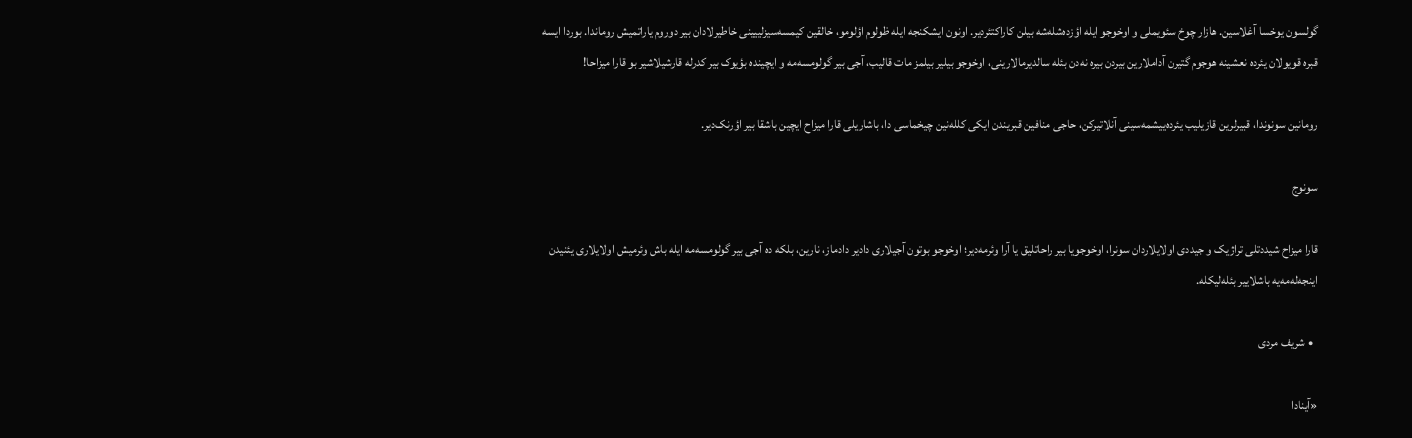گولسون یوخسا آغلاسین. هازار چوخ سئویملی و اوخوجو ایله اؤزده‌شله‌شه بیلن کاراکتئردیر. اونون ایشکنجه ایله ظولوم اؤلومو، خالقین کیمسه‌سیزلییینی خاطیرلادان بیر دوروم یاراتمیش روماندا. بوردا ایسه قبره قویولان یئرده نعشینه هوجوم گتیرن آداملارین بیردن بیره نه‌دن بئله سالدیرمالارینی، اوخوجو بیلیر بیلمز مات قالیب، آجی بیر گولومسه‌مه و ایچینده بؤیوک بیر کدرله قارشیلاشیر بو قارا میزاحا!

رومانین سونوندا، قبیرلرین قازیلیب یئرده‌ییشمه‌سینی آنلاتیرکن، حاجی منافین قبریندن ایکی کلله‌نین چیخماسی دا، باشاریلی قارا میزاح ایچین باشقا بیر اؤرنک‌دیر.

سونوج

قارا میزاح شیددتلی تراژیک و جیددی اولایلاردان سونرا، اوخوجویا بیر راحاتلیق یا آرا وئرمه‌دیر؛ اوخوجو بوتون آجیلاری دادیر دادماز، نارین، بلکه ده آجی بیر گولومسه‌مه ایله باش وئرمیش اولایلاری یئنیدن اینجه‌له‌مه‌یه باشلاییر بئله‌لیکله.

  • شریف مردی

«آینادا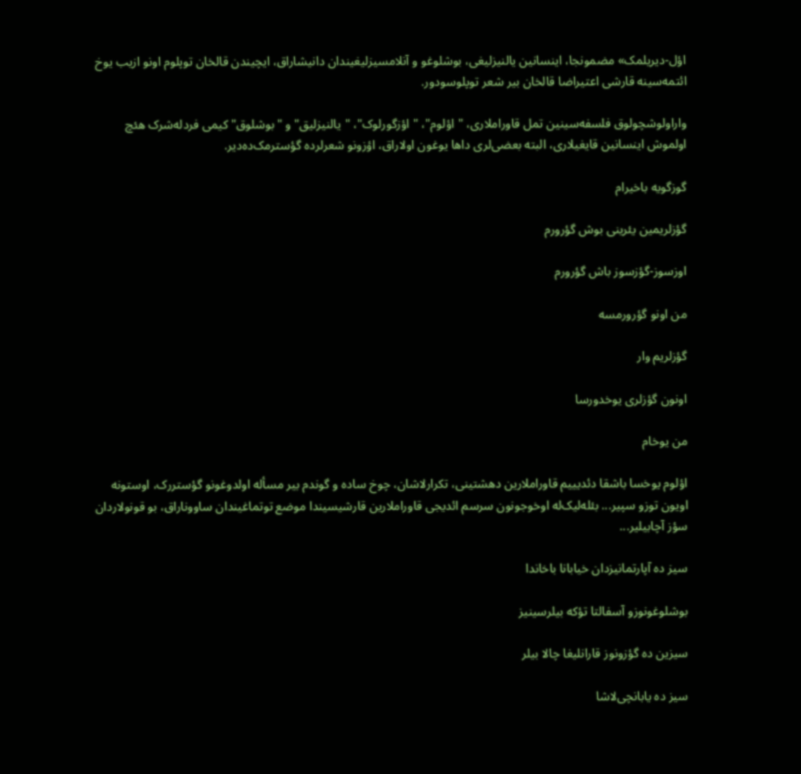اؤل-دیریلمک» مضمونجا، اینسانین یالنیزلیغی، بوشلوغو و آنلامسیزلیغیندان دانیشاراق، ایچیندن قالخان توپلوم اونو ازیب یوخ ائتمه‌سینه قارشی اعتیراضا قالخان بیر شعر توپلوسودور.

واراولوشچولوق فلسفه‌سینین تمل قاوراملاری، "اؤلوم"، "اؤزگورلوک"، "یالنیزلیق" و "بوشلوق" کیمی فردله‌شرک هئچ اولموش اینسانین قایغیلاری، البته بعضی‌لری داها یوغون اولاراق، اؤزونو شعرلرده گؤسترمک‌ده‌دیر.

گوزگویه باخیرام

گؤزلریمین یئرینی بوش گؤرورم

اوزسوز-گؤزسوز باش گؤرورم

من اونو گؤرورمسه

گؤزلریم وار

اونون گؤزلری یوخدورسا

من یوخام

اؤلوم یوخسا باشقا دئدیییم قاوراملارین دهشتینی، تکرارلاشان، چوخ ساده و گوندم بیر مسأله اولدوغونو گؤستررک، اوستونه اویون توزو سپیر... بئله‌لیک‌له اوخوجونون سرسم ائدیجی قاوراملارین قارشیسیندا موضع توتماغیندان ساووناراق، بو قونولاردان سؤز آچابیلیر...

سیز ده آپارتمانیزدان خیابانا باخاندا

بوشلوغونوزو آسفالتا تؤکه بیلرسینیز

سیزین ده گؤزونوز قارانلیغا چالا بیلر

سیز ده یابانچی‌لاشا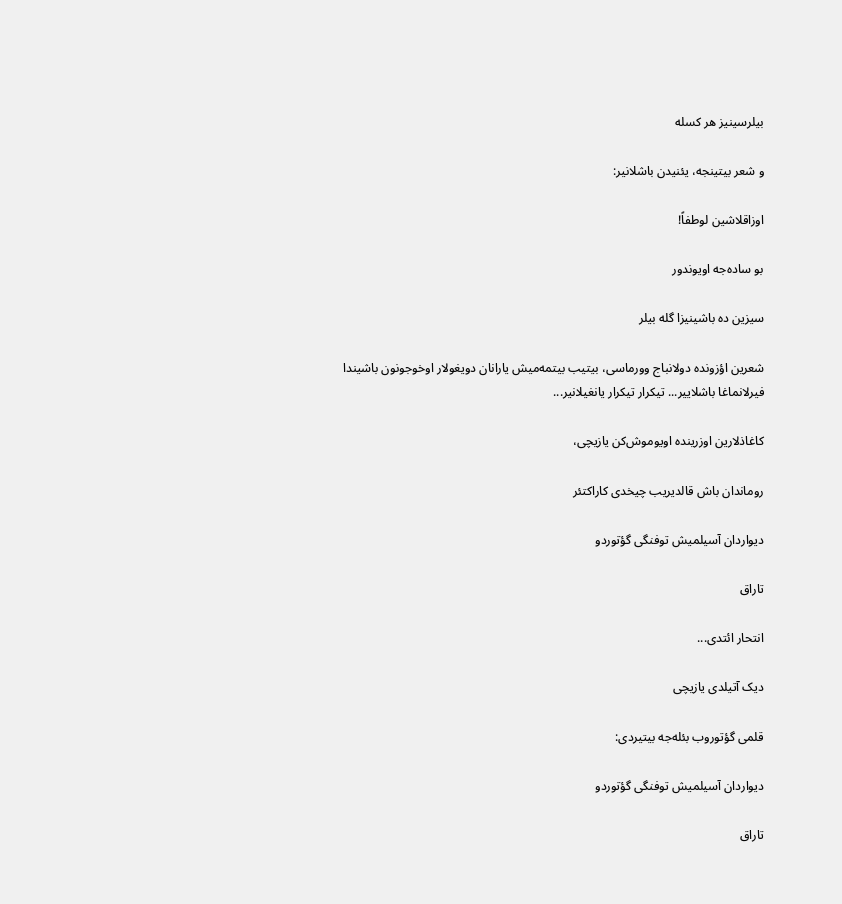بیلرسینیز هر کسله

و شعر بیتینجه، یئنیدن باشلانیر:

اوزاقلاشین لوطفاً!

بو ساده‌جه اویوندور

سیزین ده باشینیزا گله بیلر

شعرین اؤزونده دولانباج وورماسی، بیتیب بیتمه‌میش یارانان دویغولار اوخوجونون باشیندا فیرلانماغا باشلاییر... تیکرار تیکرار یانغیلانیر...

کاغاذلارین اوزرینده اویوموش‌کن یازیچی،

روماندان باش قالدیریب چیخدی کاراکتئر

دیواردان آسیلمیش توفنگی گؤتوردو

تاراق

انتحار ائتدی...

دیک آتیلدی یازیچی

قلمی گؤتوروب بئله‌جه بیتیردی:

دیواردان آسیلمیش توفنگی گؤتوردو

تاراق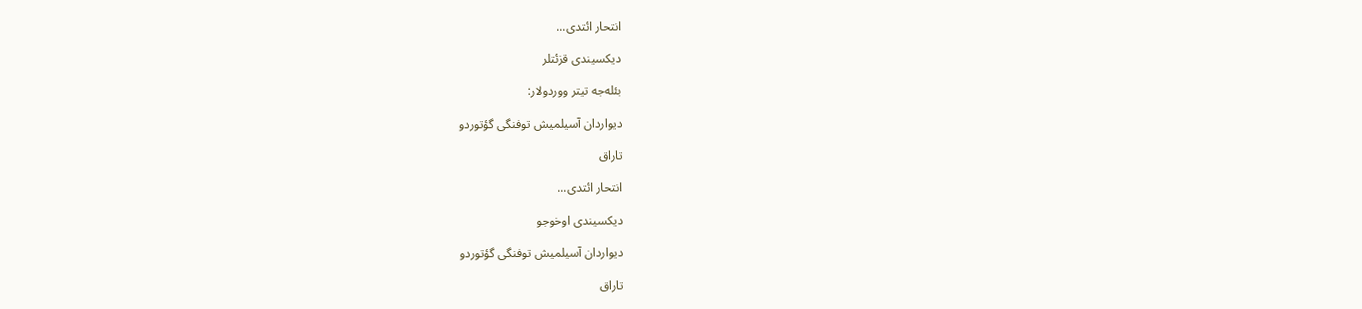انتحار ائتدی...

دیکسیندی قزئتلر

بئله‌جه تیتر ووردولار:

دیواردان آسیلمیش توفنگی گؤتوردو

تاراق

انتحار ائتدی...

دیکسیندی اوخوجو

دیواردان آسیلمیش توفنگی گؤتوردو

تاراق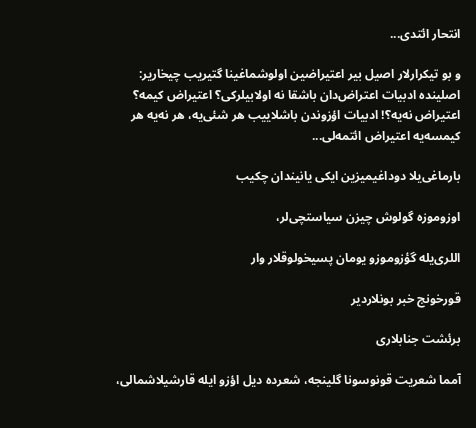انتحار ائتدی...

و بو تیکرارلار اصیل بیر اعتیراضین اولوشماغینا گتیریب چیخاریر: اصلینده ادبیات اعتراض‌دان باشقا نه اولابیلرکی؟ اعتیراض کیمه؟ اعتیراض نه‌یه؟! ادبیات اؤزوندن باشلاییب هر شئی‌یه، هر نه‌یه هر کیمسه‌یه اعتیراض ائتمه‌لی...

بارماغی‌یلا دوداغیمیزین ایکی یانیندان چکیب

اوزوموزه گولوش چیزن سیاستچی‌لر،

اللری‌یله گؤزوموزو یومان پسیخولوقلار وار

قورخونج خبر بونلاردیر

برئشت جنابلاری

آمما شعریت قونوسونا گلینجه، شعرده دیل اؤزو ایله قارشیلاشمالی،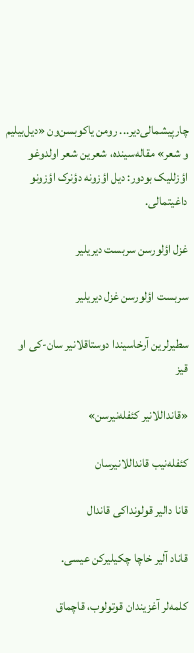چارپیشمالی‌دیر... رومن یاکوبسن‌ون «دیل‌بیلیم و شعر» مقاله‌سینده، شعرین شعر اولدوغو اؤزللیک بودور: دیل اؤزونه دؤنرک اؤزونو داغیتمالی.

غزل اؤلورسن سربست دیریلیر

سربست اؤلورسن غزل دیریلیر

سطیرلرین آرخاسیندا دوستاقلانیر سان-کی او قیز

«قانداللانیر کئفله‌نیرسن»

کئفله‌نیب قانداللانیرسان

قانا دالیر قولونداکی قاندال

قاناد آلیر خاچا چکیلیرکن عیسی.

کلمه‌لر آغزیندان قوتولوب، قاچماق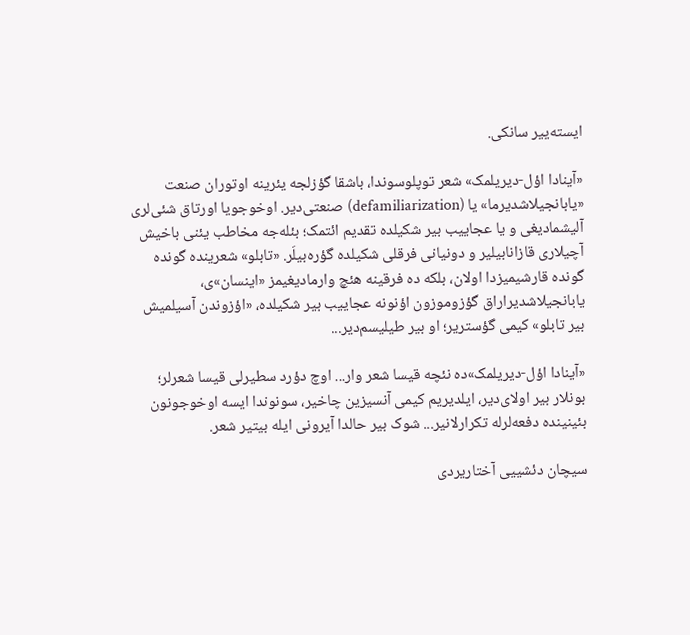ایسته‌ییر سانکی.

«آینادا اؤل-دیریلمک» شعر توپلوسوندا، باشقا گؤزلجه یئرینه اوتوران صنعت «یابانجیلاشدیرما» یا (defamiliarization) صنعتی‌دیر. اوخوجویا اورتاق شئی‌لری آلیشمادیغی و یا عجاییب بیر شکیلده تقدیم ائتمک؛ بئله‌جه مخاطب یئنی باخیش آچیلاری قازانابیلیر و دونیانی فرقلی شکیلده گؤره‌بیلَر. «تابلو» شعرینده گونده گونده قارشیمیزدا اولان، بلکه ده فرقینه هئچ وارمادیغیمز «اینسان»ی، یابانجیلاشدیراراق گؤزوموزون اؤنونه عجاییب بیر شکیلده، «اؤزوندن آسیلمیش بیر تابلو» کیمی گؤستریر؛ او بیر طیلیسم‌دیر...

«آینادا اؤل-دیریلمک»ده نئچه قیسا شعر وار... اوچ دؤرد سطیرلی قیسا شعرلر؛ بونلار بیر اولای‌دیر، ایلدیریم کیمی آنسیزین چاخیر، سونوندا ایسه اوخوجونون بئینینده دفعه‌لرله تکرارلانیر... شوک بیر حالدا آیرونی ایله بیتیر شعر.

سیچان دئشییی آختاریردی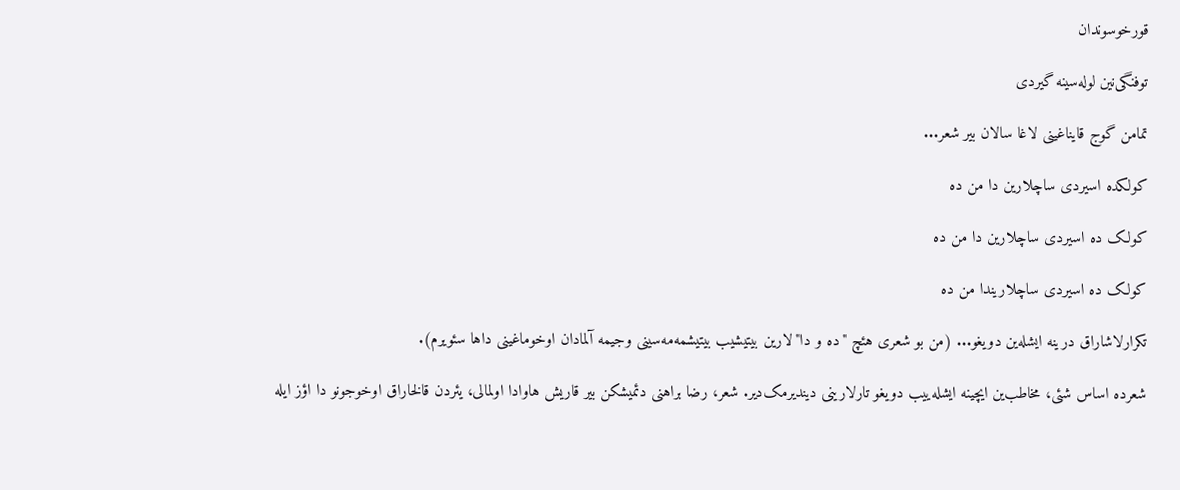قورخوسوندان

توفنگی‌نین لوله‌سینه گیردی

تمامن گوج قایناغینی لاغا سالان بیر شعر...

کولکده اسیردی ساچلارین دا من ده

کولک ده اسیردی ساچلارین دا من ده

کولک ده اسیردی ساچلاریندا من ده

تکرارلاشاراق درینه ایشله‌ین دویغو... (من بو شعری هئچ "ده و دا"لارین بیتیشیب بیتیشمه‌مه‌سینی وجیمه آلمادان اوخوماغینی داها سئویرم).

شعرده اساس شئی، مخاطب‌ین ایچینه ایشله‌ییب دویغو تارلارینی دیندیرمک‌دیر. شعر، رضا براهنی دئمیشکن بیر قاریش هاوادا اولمالی، یئردن قالخاراق اوخوجونو دا اؤز ایله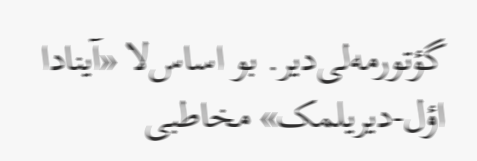گؤتورمه‌لی‌دیر. بو اساس‌لا «آینادا اؤل-دیریلمک» مخاطبی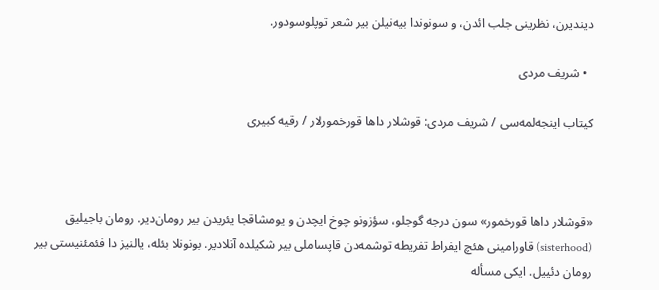دیندیرن، نظرینی جلب ائدن، و سونوندا بیه‌نیلن بیر شعر توپلوسودور.

  • شریف مردی

کیتاب اینجه‌لمه‌سی / شریف مردی: قوشلار داها قورخمورلار / رقیه کبیری



«قوشلار داها قورخمور» سون درجه گوجلو، سؤزونو چوخ ایچدن و یومشاقجا یئریدن بیر رومان‌دیر. رومان باجیلیق (sisterhood) قاورامینی هئچ ایفراط تفریطه توشمه‌دن قاپساملی بیر شکیلده آنلادیر. بونونلا بئله، یالنیز دا فئمئنیستی بیر رومان دئییل. ایکی مسأله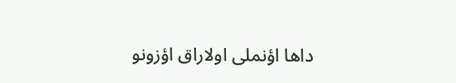داها اؤنملی اولاراق اؤزونو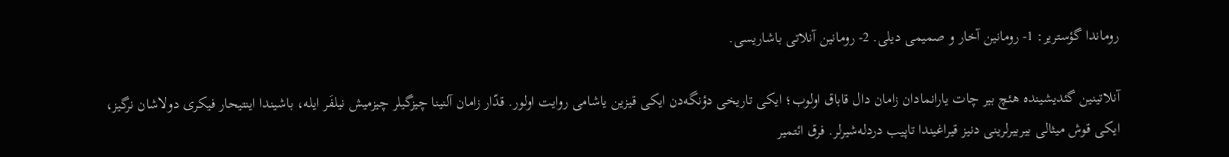روماندا گؤستریر: 1- رومانین آخار و صمیمی دیلی. 2- رومانین آنلاتی باشاریسی.

آنلاتینین گئدیشینده هئچ بیر چات یارانمادان زامان دال قاباق اولوب؛ ایکی تاریخی دؤنگه‌دن ایکی قیزین یاشامی روایت اولور. قدّار زامان آلنینا چیزگیلر چیزمیش نیلفَر ایله، باشیندا اینتیحار فیکری دولاشان نرگیز، ایکی قوش میثالی بیربیرلرینی دنیز قیراغیندا تاپیب دردله‌شیرلر. فرق ائتمیر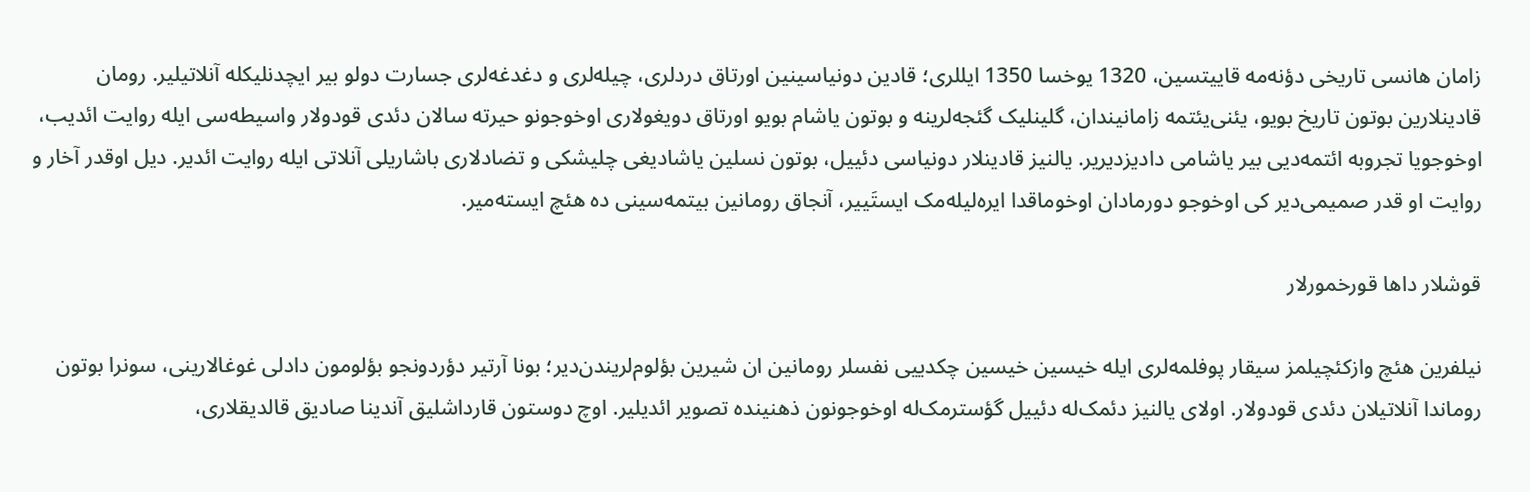زامان هانسی تاریخی دؤنه‌مه قاییتسین، 1320 یوخسا 1350 ایللری؛ قادین دونیاسینین اورتاق دردلری، چیله‌لری و دغدغه‌لری جسارت دولو بیر ایچدنلیکله آنلاتیلیر. رومان قادینلارین بوتون تاریخ بویو، یئنی‌یئتمه زامانیندان، گلینلیک گئجه‌لرینه و بوتون یاشام بویو اورتاق دویغولاری اوخوجونو حیرته سالان دئدی قودولار واسیطه‌سی ایله روایت ائدیب، اوخوجویا تجروبه ائتمه‌دیی بیر یاشامی دادیزدیریر. یالنیز قادینلار دونیاسی دئییل، بوتون نسلین یاشادیغی چلیشکی و تضادلاری باشاریلی آنلاتی ایله روایت ائدیر. دیل اوقدر آخار و روایت او قدر صمیمی‌دیر کی اوخوجو دورمادان اوخوماقدا ایره‌لیله‌مک ایستَییر، آنجاق رومانین بیتمه‌سینی ده هئچ ایسته‌میر.

قوشلار داها قورخمورلار

نیلفرین هئچ وازکئچیلمز سیقار پوفلمه‌لری ایله خیسین خیسین چکدییی نفسلر رومانین ان شیرین بؤلوم‌لریندن‌دیر؛ بونا آرتیر دؤردونجو بؤلومون دادلی غوغالارینی، سونرا بوتون روماندا آنلاتیلان دئدی قودولار. اولای یالنیز دئمک‌له دئییل گؤسترمک‌له اوخوجونون ذهنینده تصویر ائدیلیر. اوچ دوستون قارداشلیق آندینا صادیق قالدیقلاری،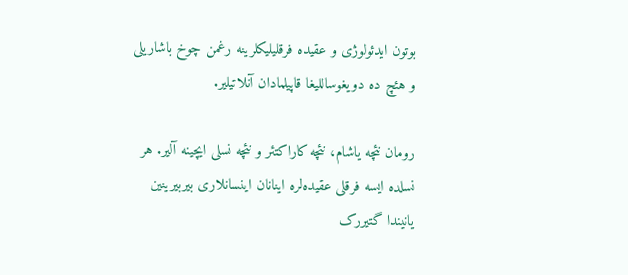بوتون ایدئولوژی و عقیده فرقلیلیکلرینه رغمن چوخ باشاریلی و هئچ ده دویغوساللیغا قاپیلمادان آنلاتیلیر.

رومان نئچه یاشام، نئچه کاراکتئر و نئچه نسلی ایچینه آلیر. هر نسلده ایسه فرقلی عقیده‌لره اینانان اینسانلاری بیربیرینین یانیندا گتیررک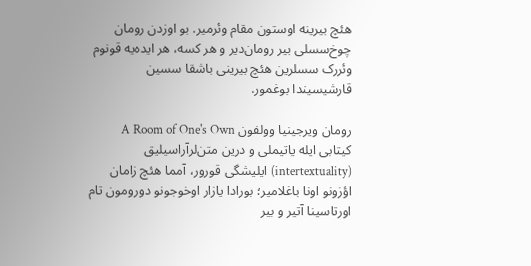هئچ بیرینه اوستون مقام وئرمیر. بو اوزدن رومان چوخ‌سسلی بیر رومان‌دیر و هر کسه، هر ایده‌یه قونوم وئررک سسلرین هئچ بیرینی باشقا سسین قارشیسیندا بوغمور.

رومان ویرجینیا وولفون A Room of One's Own کیتابی ایله یاتیملی و درین متن‌لرآراسیلیق (intertextuality) ایلیشگی قورور، آمما هئچ زامان اؤزونو اونا باغلامیر؛ بورادا یازار اوخوجونو دورومون تام اورتاسینا آتیر و بیر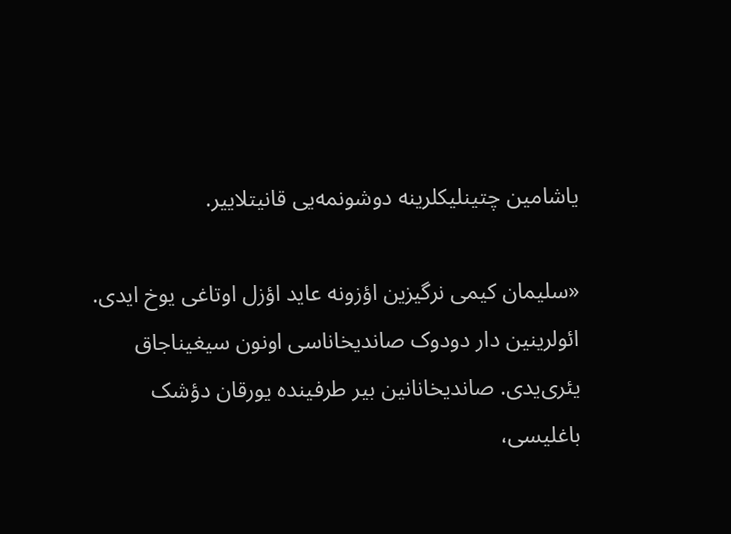یاشامین چتینلیکلرینه دوشونمه‌یی قانیتلاییر.

«سلیمان کیمی نرگیزین اؤزونه عاید اؤزل اوتاغی یوخ ایدی. ائولرینین دار دودوک صاندیخاناسی اونون سیغیناجاق یئری‌یدی. صاندیخانانین بیر طرفینده یورقان دؤشک باغلیسی،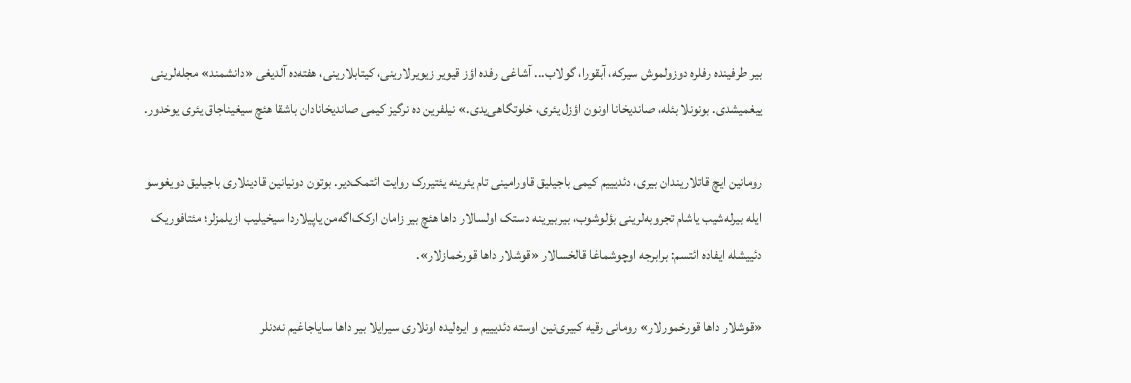بیر طرفینده رفلره دوزولموش سیرکه، آبقورا، گولاب... آشاغی رفده اؤز قیویر زیویرلارینی، کیتابلارینی، هفته‌ده آلدیغی «دانشمند» مجله‌لرینی ییغمیشدی. بونونلا بئله، صاندیخانا اونون اؤزل یئری، خلوتگاهی‌یدی.» نیلفرین ده نرگیز کیمی صاندیخانادان باشقا هئچ سیغیناجاق یئری یوخدور.

رومانین ایچ قاتلاریندان بیری، دئدیییم کیمی باجیلیق قاورامینی تام یئرینه یئتیررک روایت ائتمک‌دیر. بوتون دونیانین قادینلاری باجیلیق دویغوسو ایله بیرله‌شیب یاشام تجروبه‌لرینی بؤلوشوب، بیربیرینه دستک اولسالار داها هئچ بیر زامان ارکک‌اگه‌من یاپیلاردا سیخیلیب ازیلمزلر؛ مئتافوریک دئییشله ایفاده ائتسم: برابرجه اوچوشماغا قالخسالار «قوشلار داها قورخمازلار».

«قوشلار داها قورخمورلار» رومانی رقیه کبیری‌نین اوسته دئدیییم و ایره‌لیده اونلاری سیرایلا بیر داها سایاجاغیم نه‌دنلر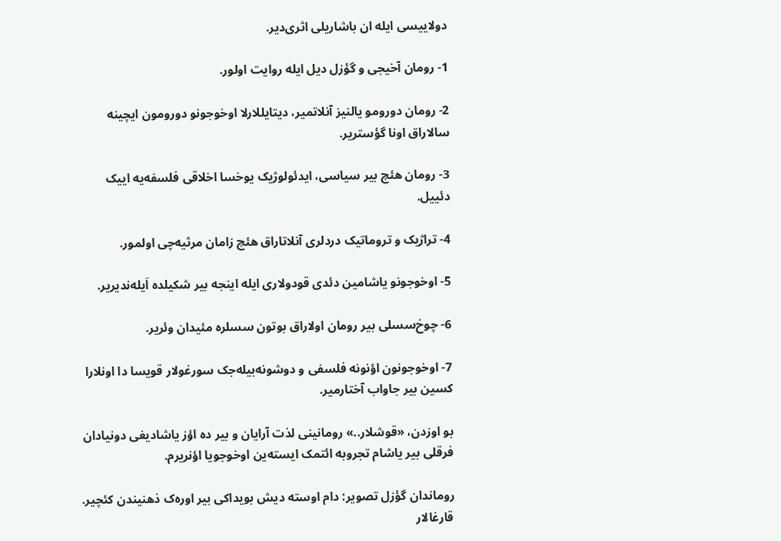دولاییسی ایله ان باشاریلی اثری‌دیر.

1- رومان آخیجی و گؤزل دیل ایله روایت اولور.

2- رومان دورومو یالنیز آنلاتمیر، دیتایللارلا اوخوجونو دورومون ایچینه سالاراق اونا گؤستریر.

3- رومان هئچ بیر سیاسی، ایدئولوژیک یوخسا اخلاقی فلسفه‌یه اییک دئییل.

4- تراژیک و تروماتیک دردلری آنلاتاراق هئچ زامان مرثیه‌چی اولمور.

5- اوخوجونو یاشامین دئدی قودولاری ایله اینجه بیر شکیلده اَیله‌ندیریر.

6- چوخ‌سسلی بیر رومان اولاراق بوتون سسلره مئیدان وئریر.

7- اوخوجونون اؤنونه فلسفی و دوشونه‌بیله‌جک سورغولار قویسا دا اونلارا کسین بیر جاواب آختارمیر.

بو اوزدن، «قوشلار..» رومانینی لذت آرایان و بیر ده اؤز یاشادیغی دونیادان فرقلی بیر یاشام تجروبه ائتمک ایسته‌ین اوخوجویا اؤنریرم.

روماندان گؤزل تصویر: دام اوسته دیش بویداکی بیر اوره‌ک ذهنیندن کئچیر. قارغالار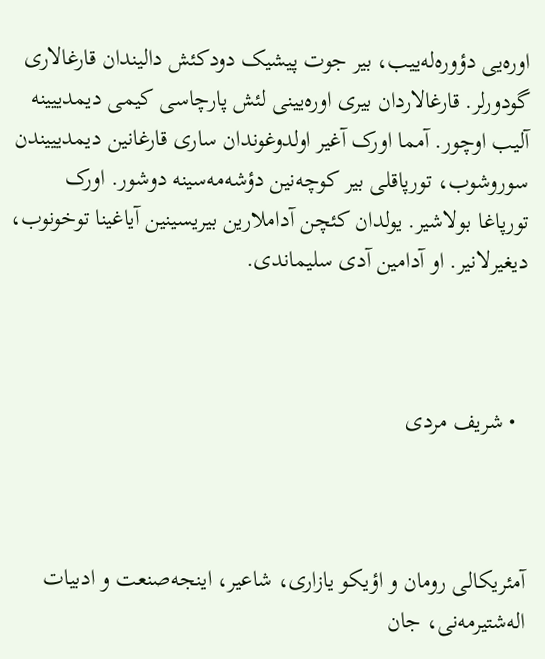اوره‌یی دؤوره‌له‌ییب، بیر جوت پیشیک دودکئش دالیندان قارغالاری گودورلر. قارغالاردان بیری اوره‌یینی لئش پارچاسی کیمی دیمدییینه آلیب اوچور. آمما اورک آغیر اولدوغوندان ساری قارغانین دیمدیییندن سوروشوب، تورپاقلی بیر کوچه‌نین دؤشه‌مه‌سینه دوشور. اورک تورپاغا بولاشیر. یولدان کئچن آداملارین بیریسینین آیاغینا توخونوب، دیغیرلانیر. او آدامین آدی سلیماندی.



  • شریف مردی



آمئریکالی رومان و اؤیکو یازاری، شاعیر، اینجه‌صنعت و ادبیات اله‌شتیرمه‌نی، جان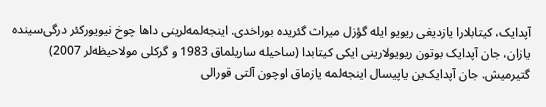آپدایک، کیتابلارا یازدیغی ریویو ایله گؤزل میراث گئریده بوراخدی. اینجه‌لمه‌لرینی داها چوخ نیویورکئر درگی‌سینده یازان، جان آپدایک بوتون ریویولارینی ایکی کیتابدا (ساحیله ساریلماق 1983 و گرکلی مولاحیظه‌لر 2007) گتیرمیش. جان آپدایک‌ین یاپیسال اینجه‌لمه یازماق اوچون آلتی قورالی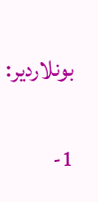بونلاردیر:

1-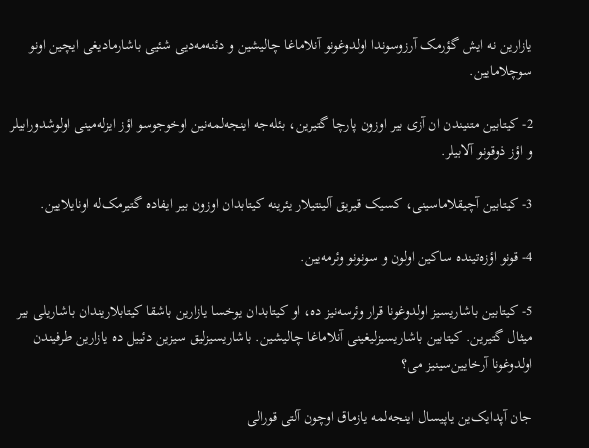یازارین نه ایش گؤرمک آرزوسوندا اولدوغونو آنلاماغا چالیشین و دئنه‌مه‌دیی شئیی باشارمادیغی ایچین اونو سوچلامایین.

2- کیتابین متنیندن ان آزی بیر اوزون پارچا گتیرین، بئله‌جه اینجه‌لمه‌نین اوخوجوسو اؤز ایزله‌مینی اولوشدورابیلر و اؤز ذوقونو آلابیلر.

3- کیتابین آچیقلاماسینی، کسیک قیریق آلینتیلار یئرینه کیتابدان اوزون بیر ایفاده گتیرمک‌له اونایلایین.

4- قونو اؤزه‌تینده ساکین اولون و سونونو وئرمه‌یین.

5- کیتابین باشاریسیز اولدوغونا قرار وئرسه‌نیز ده، او کیتابدان یوخسا یازارین باشقا کیتابلاریندان باشاریلی بیر میثال گتیرین. کیتابین باشاریسیزلیغینی آنلاماغا چالیشین. باشاریسیزلیق سیزین دئییل ده یازارین طرفیندن اولدوغونا آرخایین‌سینیز می؟

جان آپدایک‌ین یاپیسال اینجه‌لمه یازماق اوچون آلتی قورالی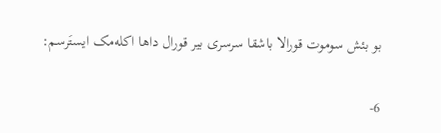بو بئش سوموت قورالا باشقا سرسری بیر قورال داها اکله‌مک ایستَرسم:

6-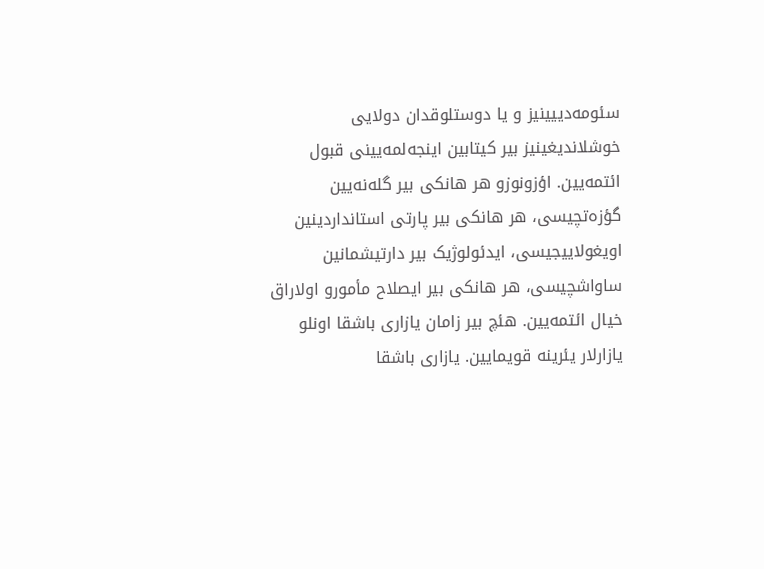سئومه‌دییینیز و یا دوستلوقدان دولایی خوشلاندیغینیز بیر کیتابین اینجه‌لمه‌یینی قبول ائتمه‌یین. اؤزونوزو هر هانکی بیر گله‌نه‌یین گؤزه‌تچیسی، هر هانکی بیر پارتی استانداردینین اویغولاییجیسی، ایدئولوژیک بیر دارتیشمانین ساواشچیسی، هر هانکی بیر ایصلاح مأمورو اولاراق خیال ائتمه‌یین. هئچ بیر زامان یازاری باشقا اونلو یازارلار یئرینه قویمایین. یازاری باشقا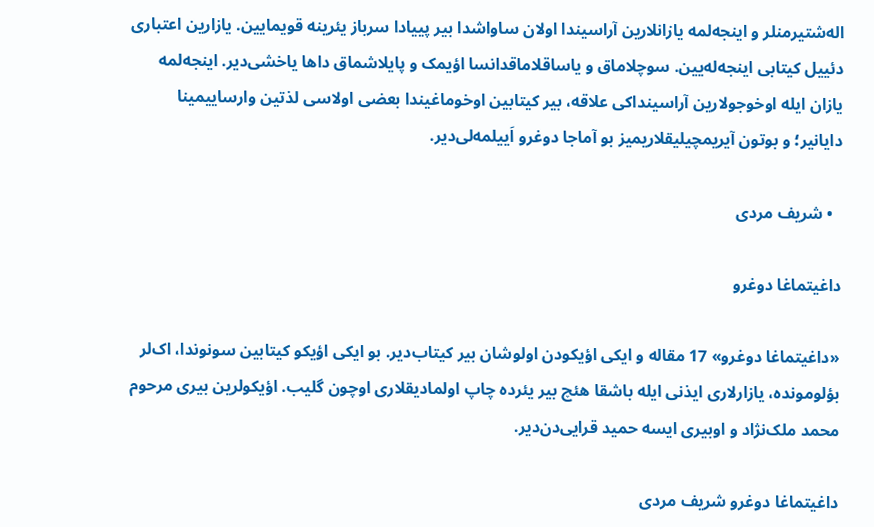اله‌شتیرمنلر و اینجه‌لمه یازانلارین آراسیندا اولان ساواشدا بیر پییادا سرباز یئرینه قویمایین. یازارین اعتباری دئییل کیتابی اینجه‌له‌یین. سوچلاماق و یاساقلاماقدانسا اؤیمک و پایلاشماق داها یاخشی‌دیر. اینجه‌لمه یازان ایله اوخوجولارین آراسینداکی علاقه، بیر کیتابین اوخوماغیندا بعضی اولاسی لذتین وارساییمینا دایانیر؛ و بوتون آیریمچیلیقلاریمیز بو آماجا دوغرو اَییلمه‌لی‌دیر.

  • شریف مردی

داغیتماغا دوغرو

«داغیتماغا دوغرو» 17 مقاله و ایکی اؤیکودن اولوشان بیر کیتاب‌دیر. بو ایکی اؤیکو کیتابین سونوندا، اک‌لر بؤلومونده، یازارلاری ایذنی ایله باشقا هئچ بیر یئرده چاپ اولمادیقلاری اوچون گلیب. اؤیکولرین بیری مرحوم محمد ملک‌نژاد و اوبیری ایسه حمید قرایی‌دن‌دیر.

داغیتماغا دوغرو شریف مردی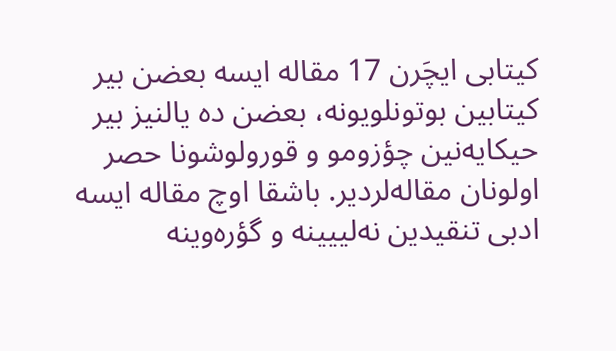کیتابی ایچَرن 17 مقاله ایسه بعضن بیر کیتابین بوتونلویونه، بعضن ده یالنیز بیر حیکایه‌نین چؤزومو و قورولوشونا حصر اولونان مقاله‌لردیر. باشقا اوچ مقاله ایسه ادبی تنقیدین نه‌لییینه و گؤره‌وینه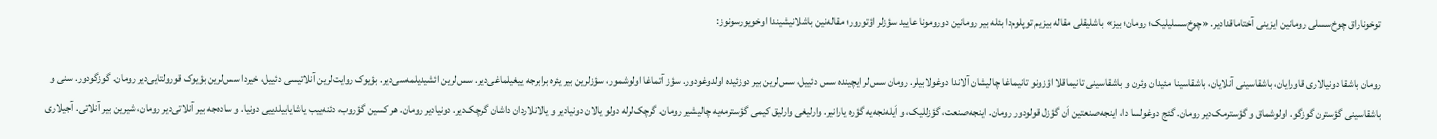توخوناراق چوخ‌سسلی رومانین ایزینی آختاماقدادیر. «چوخ‌سسلیلیک؛ رومان؛ بیز» باشلیقلی مقاله بیزیم توپلوم‌دا بئله بیر رومانین دورومونا عایید سؤزلر اؤتورور؛ مقاله‌نین باشلانیشیندا اوخویورسونوز:

رومان باشقا دونیالاری قاورایان، باشقاسینی آنلایان، باشقاسینا مئیدان وئرن و باشقاسینی تانیماقلا اؤزونو تانیماغا چالیشان آلاندا دوغولابیلر. رومان سس‌لر ایچینده سس دئییل، سس‌لرین بیر دوزئیده اولدوغودور. سؤز آتماغا اولوشمور، سؤزلرین بیر یئره برابرجه ییغیلماغی‌دیر. سس‌لرین ائشیدیلمه‌سی‌دیر. بؤیوک روایت‌لرین آنلاتیسی دئییل، خیردا سس‌لرین بؤیوک قورولتایی‌دیر رومان. گوزگودور. سنی و باشقاسینی گؤسترن گوزگو. اولوشماق و گؤسترمک‌دیر رومان. گئج دوغولسا دا، اینجه‌صنعتین اَن گؤزل قولودور رومان. اینجه‌صنعت، گؤزللیک، و اَیله‌نجه‌یه گؤره یارانیر. وارلیغی وارلیق کیمی گؤسترمه‌یه چالیشیر رومان. گرچک‌لرله دولو یالان دونیادیر و یالانلاردان داشان گرچک‌دیر. دونیادیر رومان. هر کسین گؤروب، دئنه‌ییب یاشایابیلدییی دونیا. و ساده‌جه بیر آنلاتی‌دیر رومان، شیرین بیر آنلاتی. آجیلاری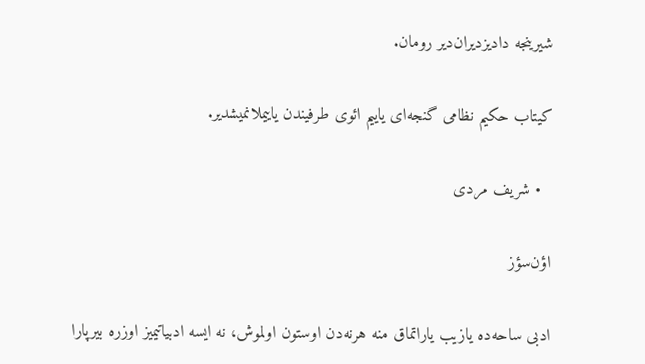شیرینجه دادیزدیران‌دیر رومان.

کیتاب حکیم نظامی گنجه‌ای یاییم ائوی طرفیندن یاییملانمیشدیر.

  • شریف مردی

اؤن‌سؤز

ادبی ساحه‌ده یازیب یاراتماق منه هرنه‌دن اوستون اولموش، نه ایسه ادبیاتیمیز اوزره بیرپارا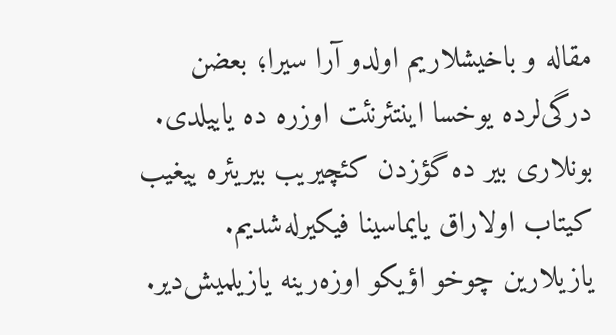مقاله و باخیشلاریم اولدو آرا سیرا؛ بعضن درگی‌لرده یوخسا اینتئرنئت اوزره ده یاییلدی. بونلاری بیر ده گؤزدن کئچیریب بیریئره ییغیب کیتاب اولاراق یایماسینا فیکیرله‌شدیم. یازیلارین چوخو اؤیکو اوزه‌رینه یازیلمیش‌دیر.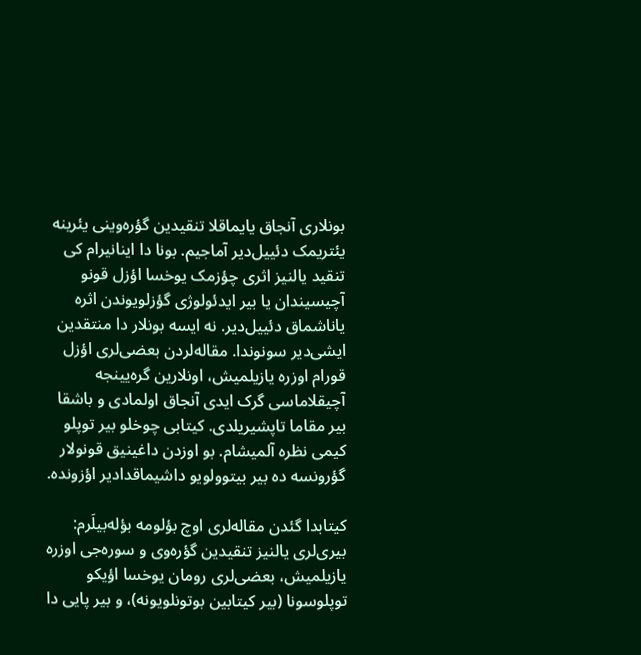بونلاری آنجاق یایماقلا تنقیدین گؤره‌وینی یئرینه یئتریمک دئییل‌دیر آماجیم. بونا دا اینانیرام کی تنقید یالنیز اثری چؤزمک یوخسا اؤزل قونو آچیسیندان یا بیر ایدئولوژی گؤزلویوندن اثره یاناشماق دئییل‌دیر. نه ایسه بونلار دا منتقدین ایشی‌دیر سونوندا. مقاله‌لردن بعضی‌لری اؤزل قورام اوزره یازیلمیش، اونلارین گره‌یینجه آچیقلاماسی گرک ایدی آنجاق اولمادی و باشقا بیر مقاما تاپشیریلدی. کیتابی چوخلو بیر توپلو کیمی نظره آلمیشام. بو اوزدن داغینیق قونولار گؤرونسه ده بیر بیتوولویو داشیماقدادیر اؤزونده.

کیتابدا گئدن مقاله‌لری اوچ بؤلومه بؤله‌بیلَرم: بیری‌لری یالنیز تنقیدین گؤره‌وی و سوره‌جی اوزره یازیلمیش، بعضی‌لری رومان یوخسا اؤیکو توپلوسونا (بیر کیتابین بوتونلویونه)، و بیر پایی دا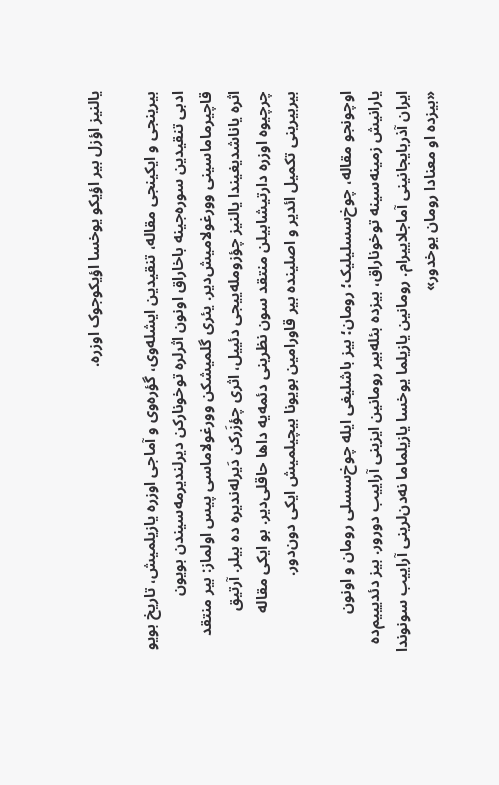یالنیز اؤزل بیر اؤیکو یوخسا اؤیکوجوک اوزره.

بیرینجی و ایکینجی مقاله، تنقیدین ایشله‌وی، گؤره‌وی و آماجی اوزره یازیلمیش، تاریخ بویو ادبی تنقیدین سوره‌جینه باخاراق اونون اثرلره توخونارکن دیرلندیرمه‌سیندن بویون قاچیرماماسینی وورغولامیش‌دیر. یئری گلمیشکن وورغولاماسی پیس اولماز: بیر منتقد اثره یاناشدیغیندا یالنیز چؤزومله‌ییجی دئییل، اثری چؤزَرکن دَیرله‌ندیره ده بیلر. آرتیق چرچیوه اوزره دارتیشابیلن منتقد سون نظرینی دئمه‌یه داها حاقلی‌دیر. بو ایکی مقاله بیربیرینی تکمیل ائدیر و اصلینده بیر قاورامین بویونا بیچیلمیش ایکی دون‌دور.

اوچونجو مقاله، چوخ‌سسلیلیک؛ رومان؛ بیز باشلیغی ایله چوخ‌سسلی رومان و اونون یارانیش زمینه‌سینه توخوناراق، بیزده بئله‌بیر رومانین ایزینی آراییب دورور. بیز دئدیییم‌ده ایران آذربایجانینی آماجلاییرام. رومانین یازیلما یوخسا یازیلماما نه‌دن‌لرینی آراییب سونوندا «بیزده او معنادا رومان یوخدور»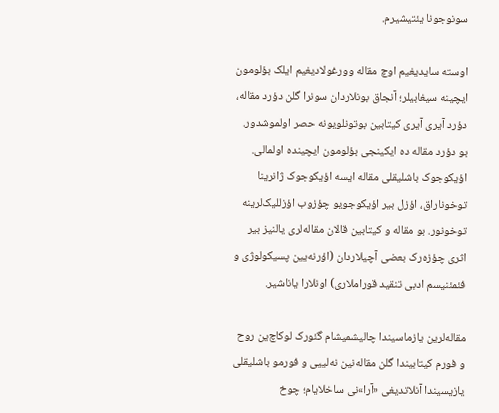سونوجونا یئتیشیرم.

اوسته سایدیغیم اوچ مقاله وورغولادیغیم ایلک بؤلومون ایچینه سیغابیلر؛ آنجاق بونلاردان سونرا گلن دؤرد مقاله، دؤرد آیری آیری کیتابین بوتونلویونه حصر اولموشدور. بو دؤرد مقاله ده ایکینجی بؤلومون ایچینده اولمالی. اؤیکوجوک باشلیقلی مقاله ایسه اؤیکوجوک ژانرینا توخوناراق، اؤزل بیر اؤیکوجویو چؤزوب اؤزللیک‌لرینه توخونور. بو مقاله و کیتابین قالان مقاله‌لری یالنیز بیر اثری چؤزه‌رک بعضی آچیلاردان (اؤرنه‌یین پسیکولوژی و فئمئنیسم ادبی تنقید قوراملاری) اونلارا یاناشیر.

مقاله‌لرین یازماسیندا چالیشمیشام گئورک لوکاچ‌ین روح و فورم کیتابیندا گلن مقاله‌نین نه‌لییی و فورمو باشلیقلی یازیسیندا آنلاتدیغی «آرا»نی ساخلایام؛ چوخ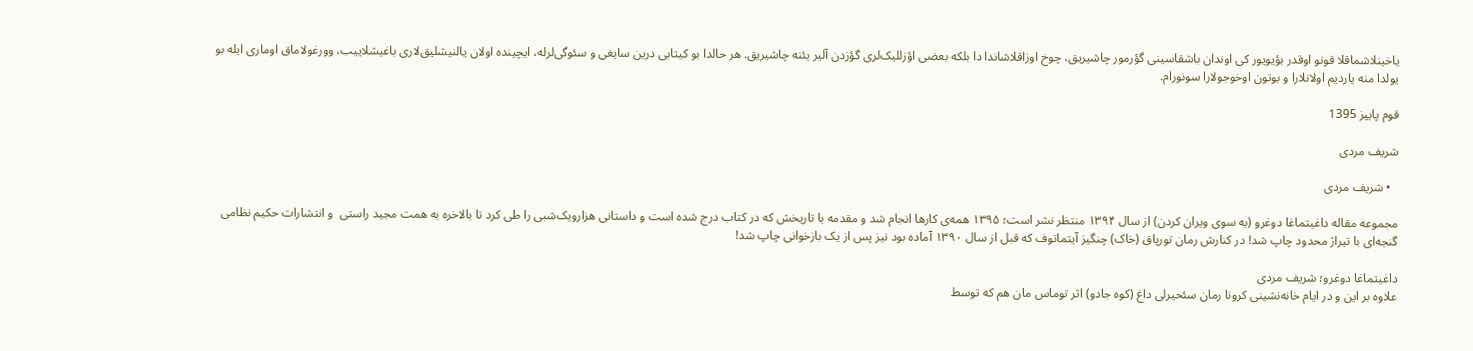یاخینلاشماقلا قونو اوقدر بؤیویور کی اوندان باشقاسینی گؤرمور چاشیریق، چوخ اوزاقلاشاندا دا بلکه بعضی اؤزللیک‌لری گؤزدن آلیر یئنه چاشیریق. هر حالدا بو کیتابی درین سایغی و سئوگی‌لرله، ایچینده اولان یالنیشلیق‌لاری باغیشلاییب، وورغولاماق اوماری ایله بو یولدا منه یاردیم اولانلارا و بوتون اوخوجولارا سونورام.

قوم پاییز 1395

شریف مردی

  • شریف مردی

مجموعه مقاله داغیتماغا دوغرو (به سوی ویران کردن) از سال ۱۳۹۴ منتظر نشر است؛ ۱۳۹۵ همه‌ی کارها انجام شد و مقدمه با تاریخش که در کتاب درج شده است و داستانی هزارویک‌شبی را طی کرد تا بالاخره به همت مجید راستی  و انتشارات حکیم نظامی گنجه‌ای با تیراژ محدود چاپ شد! در کنارش رمان تورپاق (خاک) چنگیز آیتماتوف که قبل از سال ۱۳۹۰ آماده بود نیز پس از یک بازخوانی چاپ شد!

داغیتماغا دوغرو؛ شریف مردی
علاوه بر این و در ایام خانه‌نشینی کرونا رمان سئحیرلی داغ (کوه جادو) اثر توماس مان هم که توسط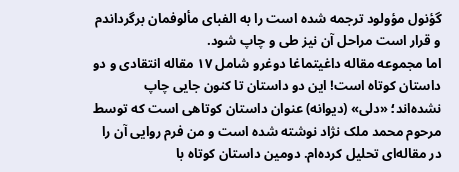گؤنول مؤولود ترجمه شده است را به الفبای مألوفمان برگرداندم و قرار است مراحل آن نیز طی و چاپ شود.
اما مجموعه مقاله داغیتماغا دوغرو شامل ۱۷ مقاله انتقادی و دو داستان کوتاه است! این دو داستان تا کنون جایی چاپ نشده‌اند؛ «دلی» (دیوانه) عنوان داستان کوتاهی است که توسط مرحوم محمد ملک نژاد نوشته شده است و من فرم روایی آن را در مقاله‌ای تحلیل کرده‌ام. دومین داستان کوتاه با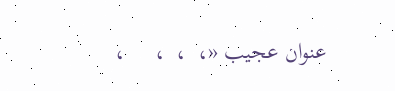عنوان عجیب «،  ،  ،     ،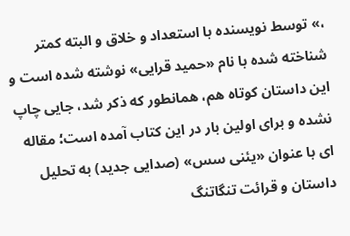،» توسط نویسنده با استعداد و خلاق و البته کمتر شناخته شده با نام «حمید قرایی» نوشته شده است و این داستان کوتاه هم، همانطور که ذکر شد، جایی چاپ نشده و برای اولین بار در این کتاب آمده است؛ مقاله ای با عنوان «یئنی سس» (صدایی جدید) به تحلیل داستان و قرائت تنگاتنگ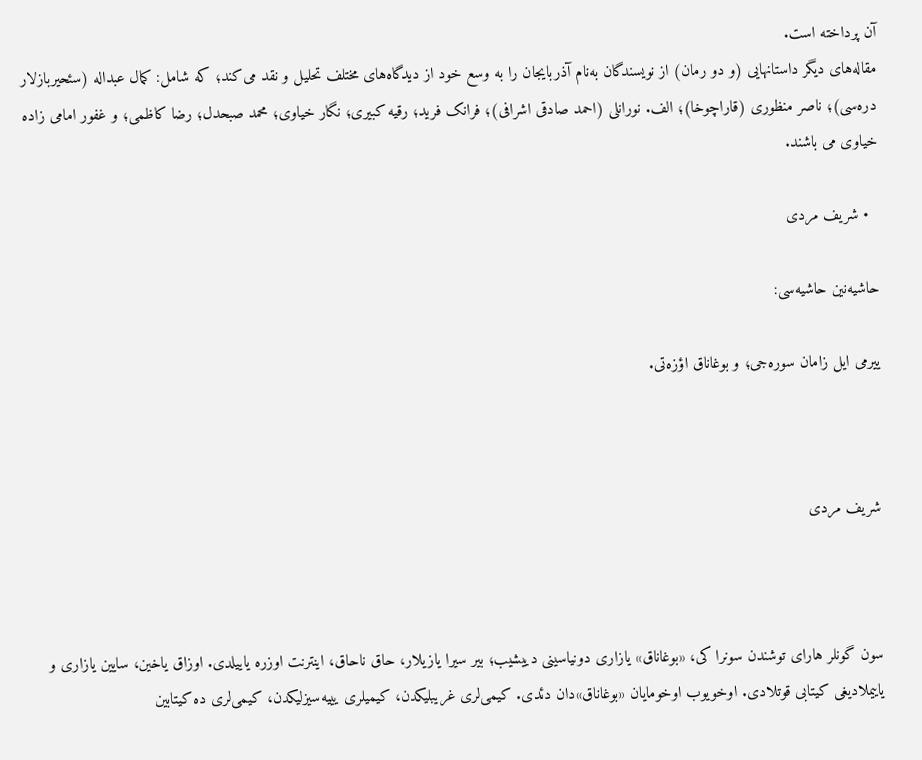آن پرداخته است.
مقاله‌های دیگر داستانهایی (و دو رمان) از نویسندگان به‌نام آذربایجان را به وسع خود از دیدگاه‌های مختلف تحلیل و نقد می‌کند؛ که شامل: کمال عبداله (سئحیربازلار دره‌سی)؛ ناصر منظوری (قاراچوخا)؛ الف. نورانلی (احمد صادقی اشرافی)؛ فرانک فرید؛ رقیه کبیری؛ نگار خیاوی؛ محمد صبحدل؛ رضا کاظمی؛ و غفور امامی زاده خیاوی می باشند.

  • شریف مردی

حاشیه‌نین حاشیه‌سی:

ییرمی ایل زامان سوره‌جی؛ و بوغاناق اؤزه‌تی.



شریف مردی



سون گونلر هارای توشندن سونرا کی، «بوغاناق» یازاری دونیاسینی دییشیب؛ بیر سیرا یازیلار، حاق ناحاق، اینترنت اوزره یاییلدی. اوزاق یاخین، سایین یازاری و یاییملادیغی کیتابی قوتلادی. اوخویوب اوخومایان «بوغاناق»دان دئدی. کیمی‌لری غریبلیکدن، کیمیلری یییه‌سیزلیکدن، کیمی‌لری ده کیتابین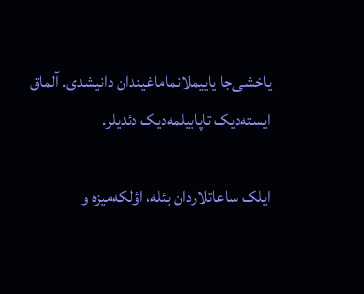یاخشی‌جا یاییملانماماغیندان دانیشدی. آلماق ایسته‌دیک تاپابیلمه‌دیک دئدیلر.

ایلک ساعاتلاردان بئله، اؤلکه‌میزه و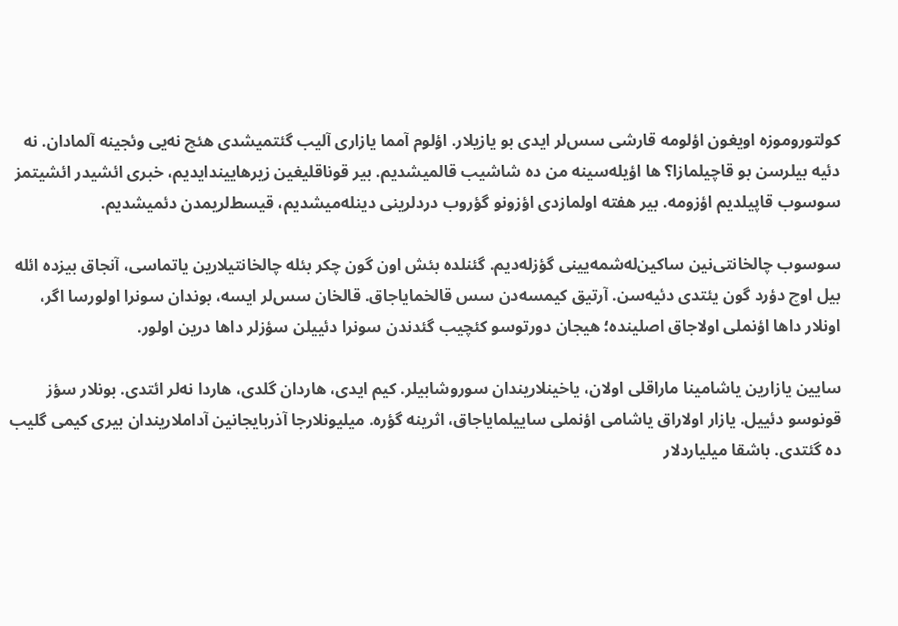کولتوروموزه اویغون اؤلومه قارشی سس‌لر ایدی بو یازیلار. اؤلوم آمما یازاری آلیب گئتمیشدی هئچ نه‌یی وئجینه آلمادان. نه دئیه بیلرسن بو قاچیلمازا؟ ها اؤیله‌سینه من ده شاشیب قالمیشدیم. بیر قوناقلیغین زیرهاییندایدیم، خبری ائشیدر ائشیتمز سوسوب قاپیلدیم اؤزومه. بیر هفته اولمازدی اؤزونو گؤروب دردلرینی دینله‌میشدیم، قیسط‌لریمدن دئمیشدیم.

سوسوب چالخانتی‌نین ساکین‌له‌شمه‌یینی گؤزله‌دیم. گئنلده بئش اون گون چکر بئله چالخانتیلارین یاتماسی، آنجاق بیزده ائله بیل اوچ دؤرد گون یئتدی دئیه‌سن. آرتیق کیمسه‌دن سس قالخمایاجاق. قالخان سس‌لر ایسه، بوندان سونرا اولورسا اگر، اونلار داها اؤنملی اولاجاق اصلینده؛ هیجان دورتوسو کئچیب گئدندن سونرا دئییلن سؤزلر داها درین اولور.

سایین یازارین یاشامینا ماراقلی اولان، یاخینلاریندان سوروشابیلر. کیم ایدی، هاردان گلدی، هاردا نه‌لر ائتدی. بونلار سؤز قونوسو دئییل. یازار اولاراق یاشامی اؤنملی ساییلمایاجاق، اثرینه گؤره. میلیونلارجا آذربایجانین آداملاریندان بیری کیمی گلیب ده گئتدی. باشقا میلیاردلار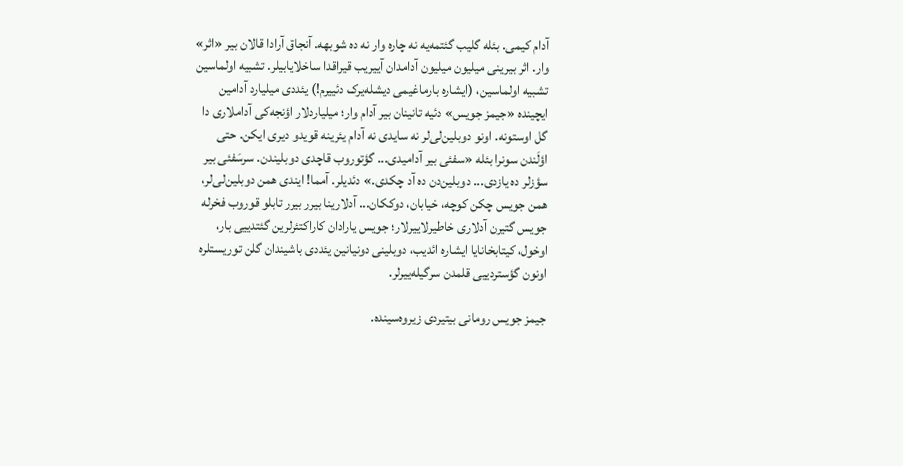آدام کیمی. بئله گلیب گئتمه‌یه نه چاره وار نه ده شوبهه. آنجاق آرادا قالان بیر «اثر» وار. اثر بیرینی میلیون میلیون آدامدان آییریب قیراقدا ساخلایابیلر. تشبیه اولماسین تشبیه اولماسین، (ایشاره بارماغیمی دیشله‌یرک دئییرم!) یئددی میلیارد آدامین ایچینده «جیمز جویس» دئیه تانینان بیر آدام وار؛ میلیاردلار اؤنجه‌کی آداملاری دا گل اوستونه. اونو دوبلین‌لی‌لر نه سایدی نه آدام یئرینه قویدو دیری ایکن. حتی اؤلَندن سونرا بئله «سفئی بیر آدامیدی... گؤتوروب قاچدی دوبلیندن. سرسَفئی بیر سؤزلر ده یازدی... دوبلین‌دن ده آد چکدی.» دئدیلر. آمما! ایندی همن دوبلین‌لی‌لر، همن جویس چکن کوچه، خیابان، دوککان... آدلارینا بیرر بیرر تابلو قوروب فخرله جویس گتیرن آدلاری خاطیرلاییرلار؛ جویس یارادان کاراکتئرلرین گئتدییی بار، اوخول، کیتابخانایا ایشاره ائدیب، دوبلینی دونیانین یئددی باشیندان گلن توریستلره اونون گؤستردییی قلمدن سرگیله‌ییرلر.

جیمز جویس رومانی بیتیردی زیروه‌سینده.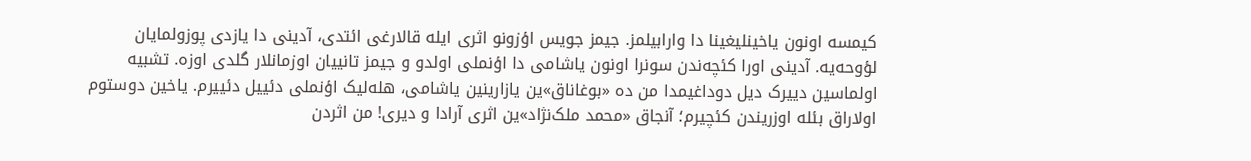کیمسه اونون یاخینلیغینا دا وارابیلمز. جیمز جویس اؤزونو اثری ایله قالارغی ائتدی، آدینی دا یازدی پوزولمایان لؤوحه‌یه. آدینی اورا کئچه‌ندن سونرا اونون یاشامی دا اؤنملی اولدو و جیمز تانییان اوزمانلار گلدی اوزه. تشبیه اولماسین دییرک دیل دوداغیمدا من ده «بوغاناق»ین یازارینین یاشامی، هله‌لیک اؤنملی دئییل دئییرم. یاخین دوستوم اولاراق بئله اوزریندن کئچیرم؛ آنجاق «محمد ملک‌نژاد»ین اثری آرادا و دیری! من اثردن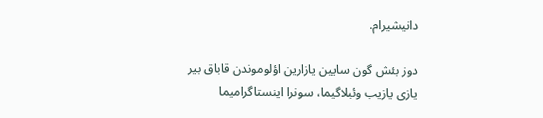دانیشیرام.

دوز بئش گون سایین یازارین اؤلوموندن قاباق بیر یازی یازیب وئبلاگیما، سونرا اینستاگرامیما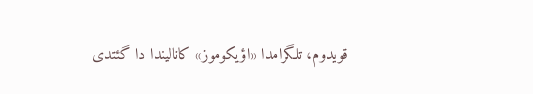قویدوم، تلگرامدا «اؤیکوموز» کانالیندا دا گئتدی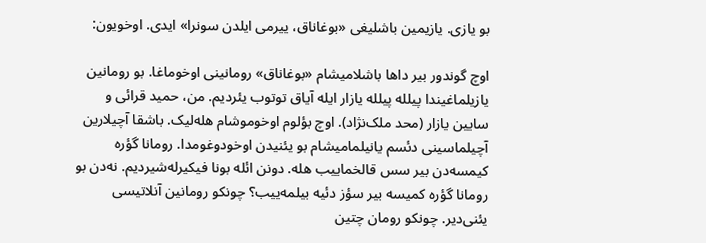بو یازی. یازیمین باشلیغی «بوغاناق، ییرمی ایلدن سونرا» ایدی. اوخویون:

اوچ گوندور بیر داها باشلامیشام «بوغاناق» رومانینی اوخوماغا. بو رومانین یازیلماغیندا پیلله پیلله یازار ایله آیاق توتوب یئردیم. من، حمید قرائی و سایین یازار (محد ملک‌نژاد). اوچ بؤلوم اوخوموشام هله‌لیک. باشقا آچیلارین آچیلماسینی دئسم یانیلمامیشام بو یئنیدن اوخودوغومدا. رومانا گؤره کیمسه‌دن بیر سس قالخماییب هله. دونن ائله بونا فیکیرله‌شیردیم. نه‌دن بو رومانا گؤره کمیسه بیر سؤز دئیه بیلمه‌ییب؟ چونکو رومانین آنلاتیسی یئنی‌دیر. چونکو رومان چتین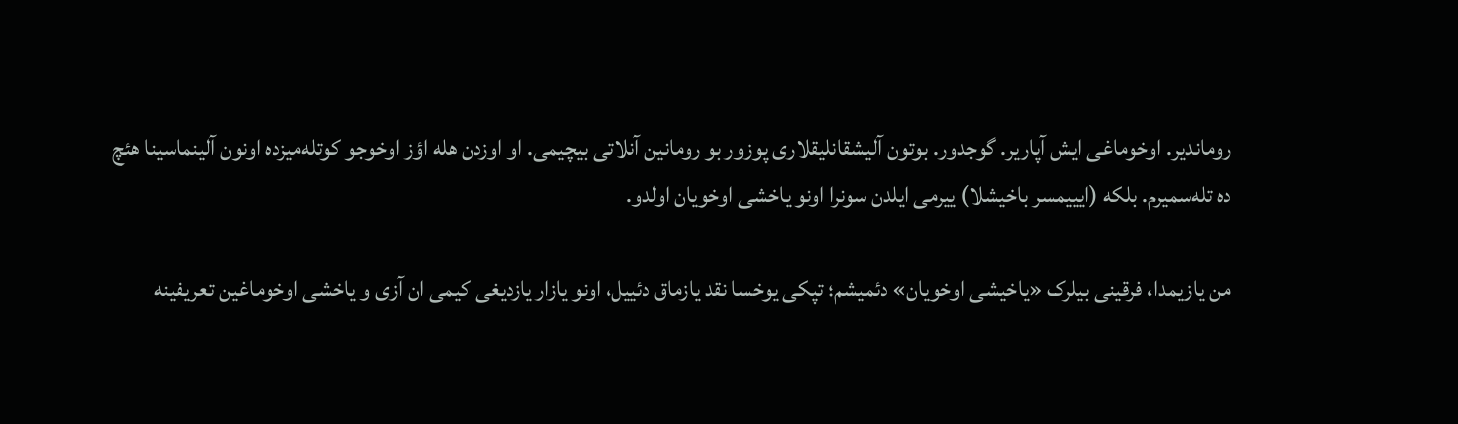روماندیر. اوخوماغی ایش آپاریر. گوجدور. بوتون آلیشقانلیقلاری پوزور بو رومانین آنلاتی بیچیمی. او اوزدن هله اؤز اوخوجو کوتله‌میزده اونون آلینماسینا هئچ ده تله‌سمیرم. بلکه (ایییمسر باخیشلا) ییرمی ایلدن سونرا اونو یاخشی اوخویان اولدو.

من یازیمدا، فرقینی بیلرک «یاخیشی اوخویان» دئمیشم؛ تپکی یوخسا نقد یازماق دئییل، اونو یازار یازدیغی کیمی ان آزی و یاخشی اوخوماغین تعریفینه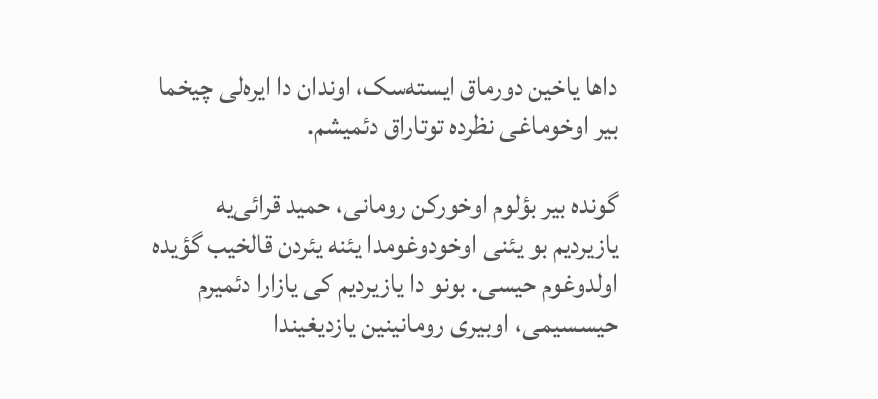داها یاخین دورماق ایسته‌سک، اوندان دا ایره‌لی چیخما بیر اوخوماغی نظرده توتاراق دئمیشم.

گونده بیر بؤلوم اوخورکن رومانی، حمید قرائی‌یه یازیردیم بو یئنی اوخودوغومدا یئنه یئردن قالخیب گؤیده اولدوغوم حیسی. بونو دا یازیردیم کی یازارا دئمیرم حیسسیمی، اوبیری رومانینین یازدیغیندا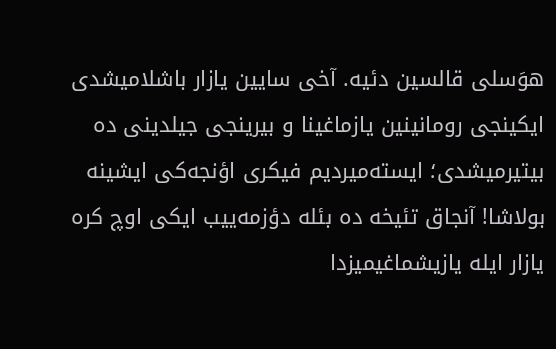هوَسلی قالسین دئیه. آخی سایین یازار باشلامیشدی ایکینجی رومانینین یازماغینا و بیرینجی جیلدینی ده بیتیرمیشدی؛ ایسته‌میردیم فیکری اؤنجه‌کی ایشینه بولاشا! آنجاق تئیخه ده بئله دؤزمه‌ییب ایکی اوچ کره یازار ایله یازیشماغیمیزدا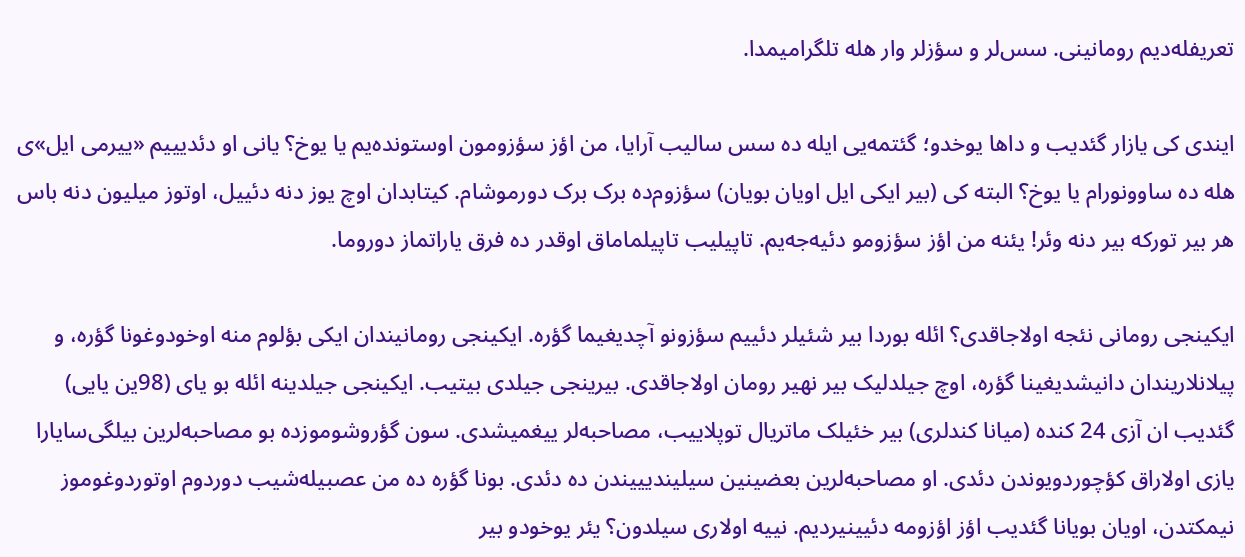تعریفله‌دیم رومانینی. سس‌لر و سؤزلر وار هله تلگرامیمدا.

ایندی کی یازار گئدیب و داها یوخدو؛ گئتمه‌یی ایله ده سس سالیب آرایا، من اؤز سؤزومون اوستونده‌یم یا یوخ؟ یانی او دئدیییم «ییرمی ایل»ی هله ده ساوونورام یا یوخ؟ البته کی (بیر ایکی ایل اویان بویان) سؤزوم‌ده برک برک دورموشام. کیتابدان اوچ یوز دنه دئییل، اوتوز میلیون دنه باس هر بیر تورکه بیر دنه وئر! یئنه من اؤز سؤزومو دئیه‌جه‌یم. تاپیلیب تاپیلماماق اوقدر ده فرق یاراتماز دوروما.

ایکینجی رومانی نئجه اولاجاقدی؟ ائله بوردا بیر شئیلر دئییم سؤزونو آچدیغیما گؤره. ایکینجی رومانیندان ایکی بؤلوم منه اوخودوغونا گؤره، و پیلانلاریندان دانیشدیغینا گؤره، اوچ جیلدلیک بیر نهیر رومان اولاجاقدی. بیرینجی جیلدی بیتیب. ایکینجی جیلدینه ائله بو یای (98ین یایی) گئدیب ان آزی 24 کنده (میانا کندلری) بیر خئیلک ماتریال توپلاییب، مصاحبه‌لر ییغمیشدی. سون گؤروشوموزده بو مصاحبه‌لرین بیلگی‌سایارا یازی اولاراق کؤچوردویوندن دئدی. او مصاحبه‌لرین بعضینین سیلیندیییندن ده دئدی. بونا گؤره ده من عصبیله‌شیب دوردوم اوتوردوغوموز نیمکتدن، اویان بویانا گئدیب اؤز اؤزومه دئیینیردیم. نییه اولاری سیلدون؟ یئر یوخودو بیر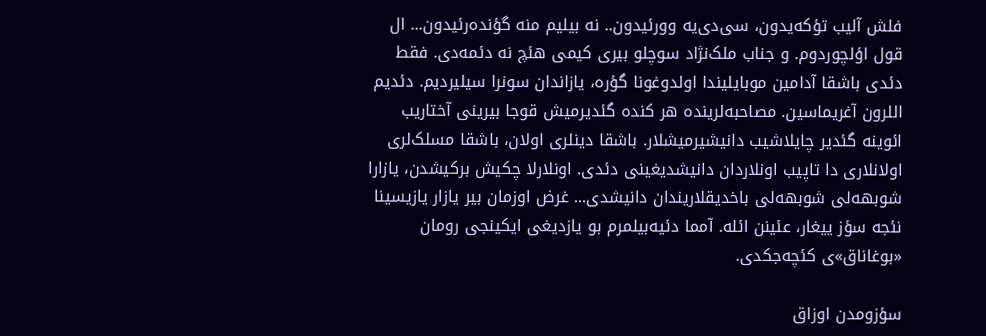فلش آلیب تؤکه‌یدون، سی‌دی‌یه وورئیدون.. نه بیلیم منه گؤنده‌رئیدون... ال قول اؤلچوردوم. و جناب ملک‌نژاد سوچلو بیری کیمی هئچ نه دئمه‌دی. فقط دئدی باشقا آدامین موبایلیندا اولدوغونا گؤره، یازاندان سونرا سیلیردیم. دئدیم اللرون آغریماسین. مصاحبه‌لرینده هر کنده گئدیرمیش قوجا بیرینی آختاریب ائوینه گئدیر چایلاشیب دانیشیرمیشلار. باشقا دینلری اولان، باشقا مسلک‌لری اولانلاری دا تاپیب اونلاردان دانیشدیغینی دئدی. اونلارلا چکیش برکیشدن، یازارا شوبهه‌لی شوبهه‌لی باخدیقلاریندان دانیشدی... غرض اوزمان بیر یازار یازیسینا نئجه سؤز ییغار، عئینن ائله. آمما دئیه‌بیلمرم بو یازدیغی ایکینجی رومان «بوغاناق»ی کئچه‌جکدی.

سؤزومدن اوزاق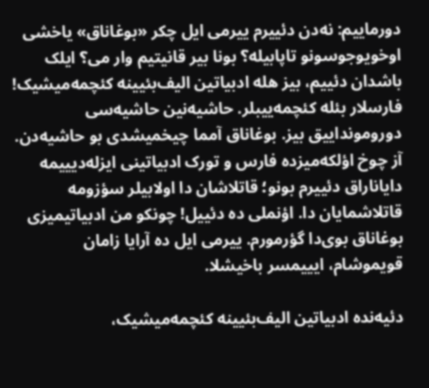دورماییم: نه‌دن دئییرم ییرمی ایل چکر «بوغاناق» یاخشی اوخویوجوسونو تاپابیله؟ بونا بیر قانیتیم وار می؟ ایلک باشدان دئییم، بیز هله ادبیاتین الیف‌بئیینه کئچمه‌میشیک! فارسلار بئله کئچمه‌ییبلر. حاشیه‌نین حاشیه‌سی دورومونداییق بیز. بوغاناق آمما چیخمیشدی بو حاشیه‌دن. آز چوخ اؤلکه‌میزده فارس و تورک ادبیاتینی ایزله‌دیییمه دایاناراق دئییرم بونو؛ قاتلاشان دا اولابیلر سؤزومه قاتلاشمایان دا. اؤنملی ده دئییل! چونکو من ادبیاتیمیزی بوغاناق بوی‌دا گؤرمورم. ییرمی ایل ده آرایا زامان قویموشام، ایییمسر باخیشلا.

دئیه‌نده ادبیاتین الیف‌بئیینه کئچمه‌میشیک،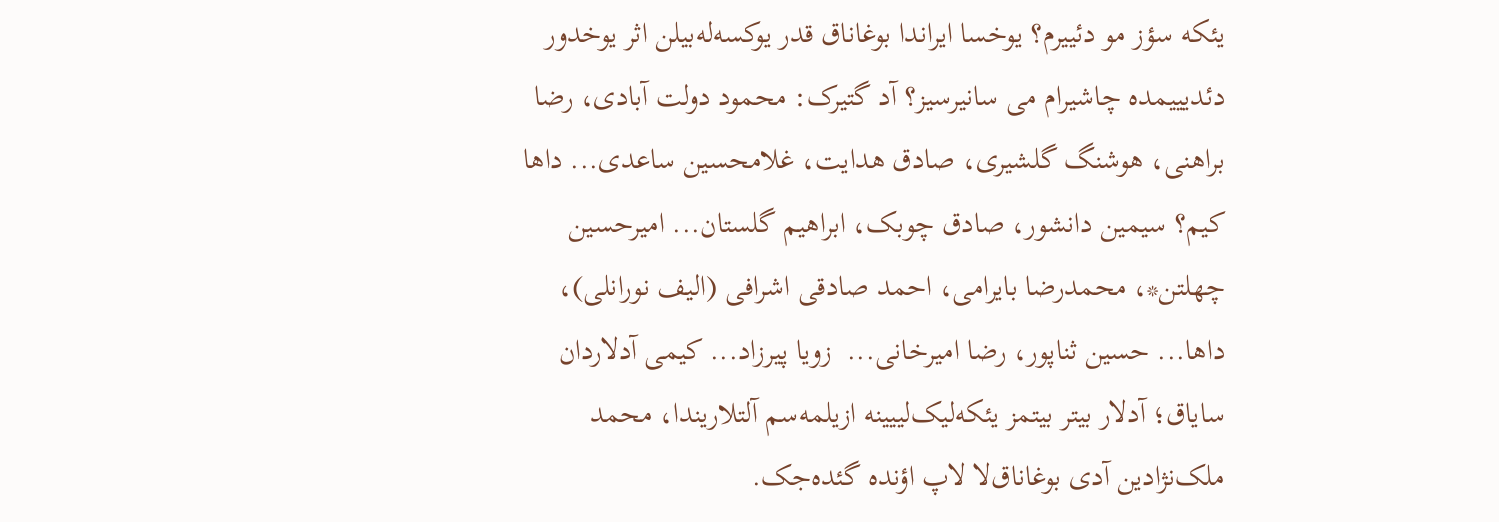یئکه سؤز مو دئییرم؟ یوخسا ایراندا بوغاناق قدر یوکسه‌له‌بیلن اثر یوخدور دئدیییمده چاشیرام می سانیرسیز؟ آد گتیرک: محمود دولت آبادی، رضا براهنی، هوشنگ گلشیری، صادق هدایت، غلامحسین ساعدی... داها کیم؟ سیمین دانشور، صادق چوبک، ابراهیم گلستان... امیرحسین چهلتن*، محمدرضا بایرامی، احمد صادقی اشرافی (الیف نورانلی)، داها... حسین ثناپور، رضا امیرخانی...  زویا پیرزاد... کیمی آدلاردان سایاق؛ آدلار بیتر بیتمز یئکه‌لیک‌لییینه ازیلمه‌سم آلتلاریندا، محمد ملک‌نژادین آدی بوغاناق‌لا لاپ اؤنده گئده‌جک.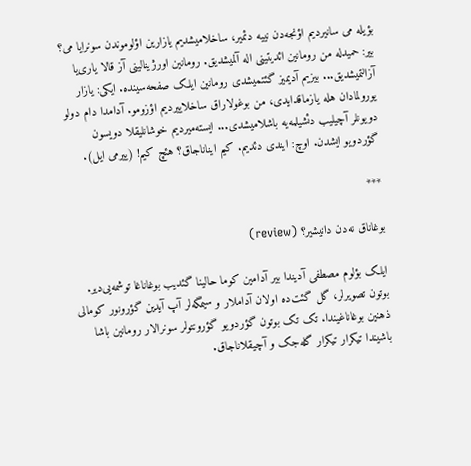بؤیله می سانیردیم اؤنجه‌دن نییه دئمیر، ساخلامیشدیم یازارین اؤلوموندن سونرایا می؟ بیر: حمیدله من رومانین ائدیتینی اله آلمیشدیق. رومانین اورژینالینی آز قالا یاری‌یا آزالتمیشدیق... بیزیم آدیمیز گئتمیشدی رومانین ایلک صفحه‌سینده. ایکی: یازار یورولمادان هله یازماقدایدی، من بوغولاراق ساخلاییردیم اؤزومو. آدامدا دام دولو دویونلر آچیلیب دئشیلمه‌یه باشلامیشدی... ایسته‌میردیم خوشانلیقلا دویسون گؤردویو ایشدن. اوچ: ایندی دئدیم. کیم ایناناجاق؟ هئچ کیم! (ییرمی ایل).

***

بوغاناق نه‌دن دانیشیر؟ (review)

ایلک بؤلوم مصطفی آدیندا بیر آدامین کوما حالینا گئدیب بوغاناغا توشمه‌یی‌دیر. بوتون تصویرلر، گل گئت‌ده اولان آداملار و سیمگه‌لر آپ آیدین گؤرونور کومالی ذهنین بوغاناغیندا. تک تک بوتون گؤردویو گؤرونتولر سونرالار رومانین باشا باشیندا تیکرار تیکرار گله‌جک و آچیقلاناجاق.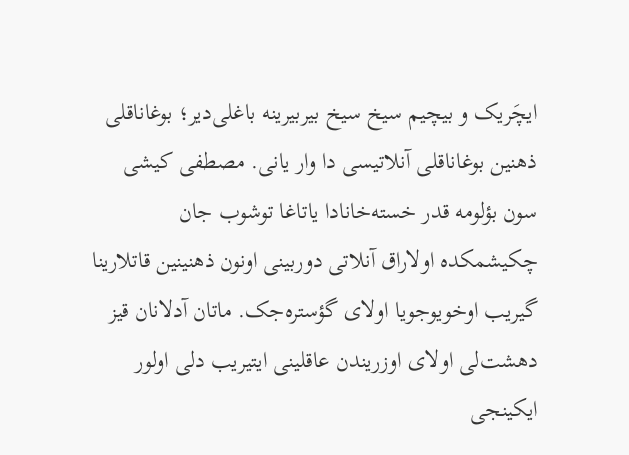ایچَریک و بیچیم سیخ سیخ بیربیرینه باغلی‌دیر؛ بوغاناقلی ذهنین بوغاناقلی آنلاتیسی دا وار یانی. مصطفی کیشی سون بؤلومه قدر خسته‌خانادا یاتاغا توشوب جان چکیشمکده اولاراق آنلاتی دوربینی اونون ذهنینین قاتلارینا گیریب اوخویوجویا اولای گؤستره‌جک. ماتان آدلانان قیز دهشت‌لی اولای اوزریندن عاقلینی ایتیریب دلی اولور ایکینجی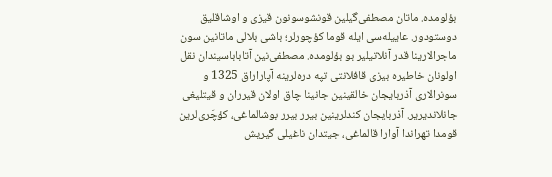بؤلومده. ماتان مصطفی‌گیلین قونشوسونون قیزی و اوشاقلیق دوستودور. عاییله‌سی ایله قوما کؤچورلر؛ باشی بلالی ماتانین سون ماجرالارینا قدر آنلاتیلیر بو بؤلومده. مصطفی‌نین آتاباباسیندان نقل اولونان خاطیره بیزی قافلانتی تپه دره‌لرینه آپاراراق 1325 و سونرالاری آذربایجان خالقینین جانینا چاق اولان قیرران و قیتلیغی جانلاندیریر. آذربایجان کندلرینین بیرر بیرر بوشالماغی، کؤچَری‌لرین قومدا تهراندا آوارا قالماغی، جیتدان ناغیلی گیریش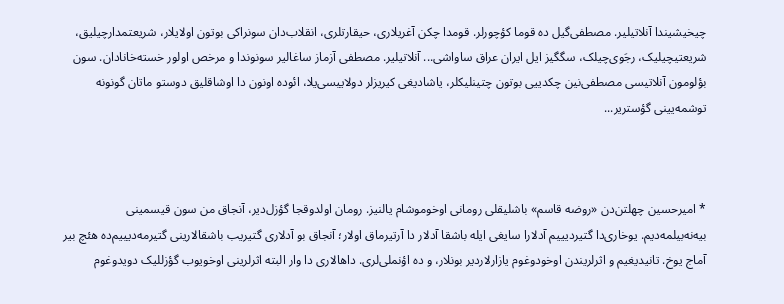چیخیشیندا آنلاتیلیر. مصطفی‌گیل ده قوما کؤچورلر. قومدا چکن آغریلاری، حیقارتلری، انقلاب‌دان سونراکی بوتون اولایلار، شریعتمدارچیلیق، شریعتیچیلیک، رجَوی‌چیلک، سگگیز ایل ایران عراق ساواشی... آنلاتیلیر. مصطفی آزماز ساغالیر سونوندا و مرخص اولور خسته‌خانادان. سون بؤلومون آنلاتیسی مصطفی‌نین چکدییی بوتون چتینلیکلر، یاشادیغی کیریزلر دولاییسی‌یلا، ائوده اونون دا اوشاقلیق دوستو ماتان گونونه توشمه‌یینی گؤستریر...



* امیرحسین چهلتن‌دن «روضه قاسم» باشلیقلی رومانی اوخوموشام یالنیز. رومان اولدوقجا گؤزل‌دیر، آنجاق من سون قیسمینی بیه‌نه‌بیلمه‌دیم. یوخاری‌دا گتیردیییم آدلارا سایغی ایله باشقا آدلار دا آرتیرماق اولار؛ آنجاق بو آدلاری گتیریب باشقالارینی گتیرمه‌دیییم‌ده هئچ بیر آماج یوخ. تانیدیغیم و اثرلریندن اوخودوغوم یازارلاردیر بونلار، و ده اؤنملی‌لری. داهالاری دا وار البته اثرلرینی اوخویوب گؤزللیک دویدوغوم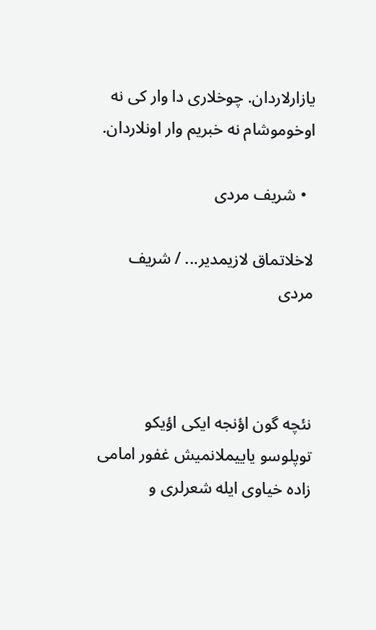یازارلاردان. چوخلاری دا وار کی نه اوخوموشام نه خبریم وار اونلاردان.

  • شریف مردی

لاخلاتماق لازیمدیر... / شریف مردی



نئچه گون اؤنجه ایکی اؤیکو توپلوسو یاییملانمیش غفور امامی زاده خیاوی ایله شعرلری و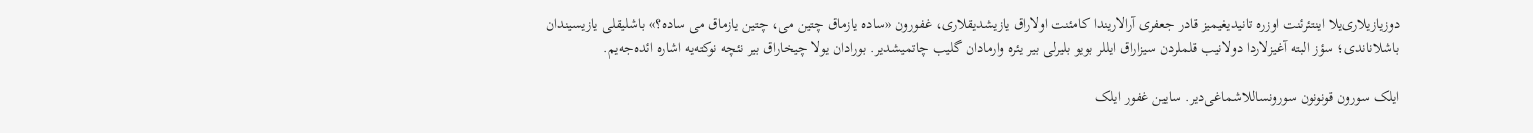دوزیازیلاری‌یلا اینتئرئنت اوزره تانیدیغیمیز قادر جعفری آرالاریندا کامئنت اولاراق یازیشدیقلاری، غفورون «ساده یازماق چتین می، چتین یازماق می ساده؟» باشلیقلی یازیسیندان باشلاناندی؛ سؤز البته آغیزلاردا دولانیب قلملردن سیزاراق ایللر بویو بلیرلی بیر یئره وارمادان گلیب چاتمیشدیر. بورادان یولا چیخاراق بیر نئچه نوکته‌یه اشاره ائده‌جه‌یم.

ایلک سورون قونونون سورونساللاشماغی‌دیر. سایین غفور ایلک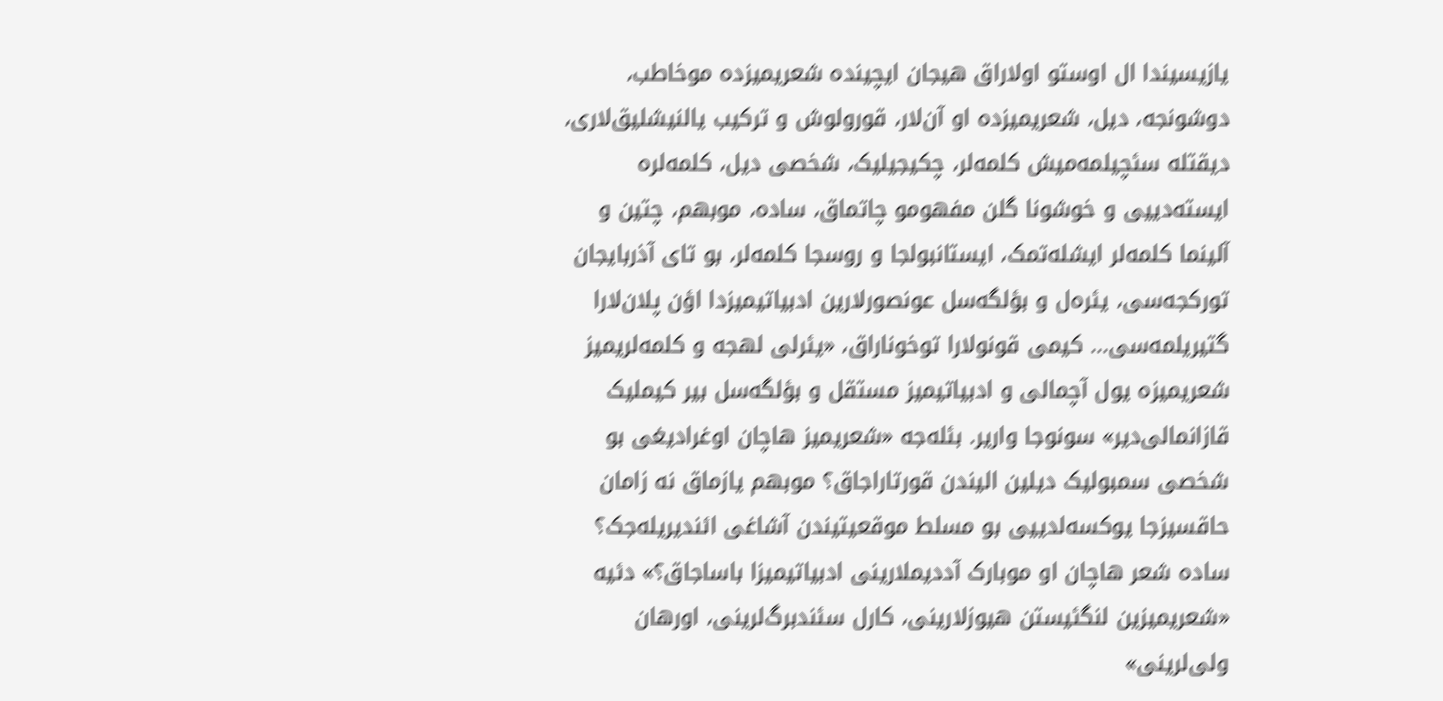یازیسیندا ال اوستو اولاراق هیجان ایچینده شعریمیزده موخاطب، دوشونجه، دیل، شعریمیزده او آن‌لار، قورولوش و ترکیب یالنیشلیق‌لاری، دیقتله سئچیلمه‌میش کلمه‌لر، چکیجیلیک، شخصی دیل، کلمه‌لره ایسته‌دییی و خوشونا گلن مفهومو چاتماق، ساده، موبهم، چتین و آلینما کلمه‌لر ایشله‌تمک، ایستانبولجا و روسجا کلمه‌لر، بو تای آذربایجان تورکجه‌سی، یئره‌ل و بؤلگه‌سل عونصورلارین ادبیاتیمیزدا اؤن پلان‌لارا گتیریلمه‌سی... کیمی قونولارا توخوناراق، «یئرلی لهجه‌ و کلمه‌لریمیز شعریمیزه یول آچمالی‌ و ادبیاتیمیز مستقل و بؤلگه‌سل بیر کیملیک قازانمالی‌دیر» سونوجا واریر. بئله‌جه «شعریمیز هاچان اوغرادیغی بو شخصی سمبولیک دیلین الیندن قورتاراجاق؟ موبهم یازماق نه زامان حاقسیزجا یوکسه‌لدییی بو مسلط موقعیتیندن آشاغی ائندیریله‌جک؟ ساده شعر هاچان او موبارک آددیملارینی ادبیاتیمیزا باساجاق؟» دئیه «شعریمیزین لنگئیستن هیوزلارینی، کارل سئندبرگ‌لرینی، اورهان ولی‌‌لرینی»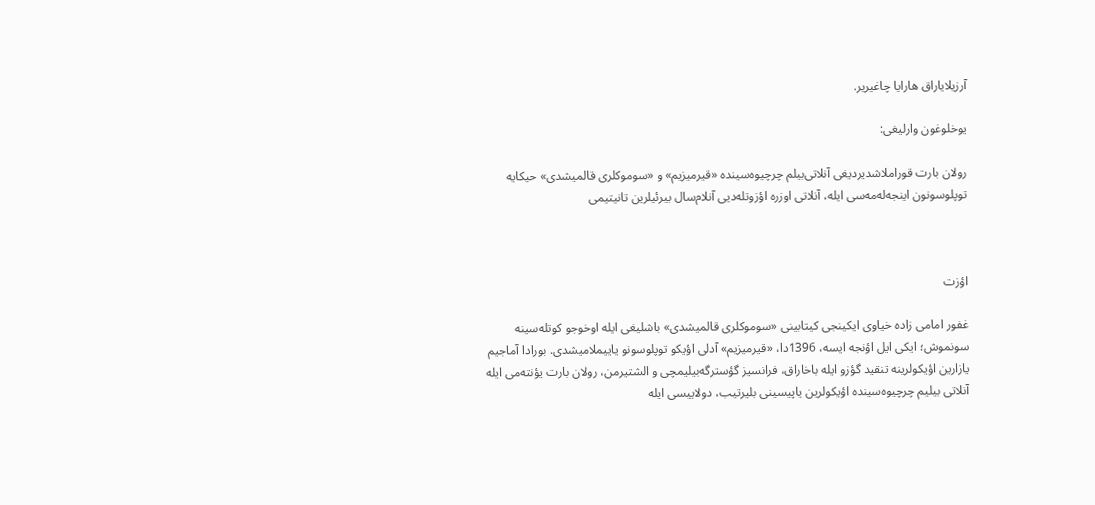آرزیلایاراق هارایا چاغیریر.

یوخلوغون وارلیغی:

رولان بارت قوراملاشدیردیغی آنلاتی‌بیلم چرچیوه‌سینده «قیرمیزیم» و «سوموکلری قالمیشدی» حیکایه توپلوسونون اینجه‌له‌مه‌سی ایله، آنلاتی اوزره اؤزوتله‌دیی آنلام‌سال بیرئیلرین تانیتیمی



اؤزت

غفور امامی زاده خیاوی ایکینجی کیتابینی «سوموکلری قالمیشدی» باشلیغی ایله اوخوجو کوتله‌سینه سونموش؛ ایکی ایل اؤنجه ایسه، 1396دا، «قیرمیزیم» آدلی اؤیکو توپلوسونو یاییملامیشدی. بورادا آماجیم یازارین اؤیکولرینه تنقید گؤزو ایله باخاراق، فرانسیز گؤسترگه‌بیلیمچی و الشتیرمن، رولان بارت یؤنته‌می ایله آنلاتی بیلیم چرچیوه‌سینده اؤیکولرین یاپیسینی بلیرتیب، دولاییسی ایله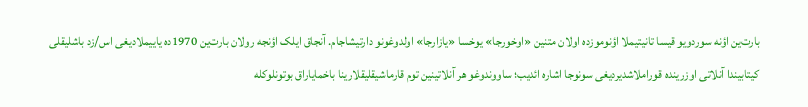بارت‌ین اؤنه سوردویو قیسا تانیتیملا اؤنوموزده اولان متنین «اوخورجا» یوخسا «یازارجا» اولدوغونو دارتیشاجام. آنجاق ایلک اؤنجه رولان بارت‌ین 1970ده یاییملادیغی اس/زد باشلیقلی کیتابیندا آنلاتی اوزرینده قوراملاشدیردیغی سونوجا اشاره ائدیب؛ ساووندوغو هر آنلاتینین توم قارماشیقلیقلارینا باخمایاراق بوتونلوکله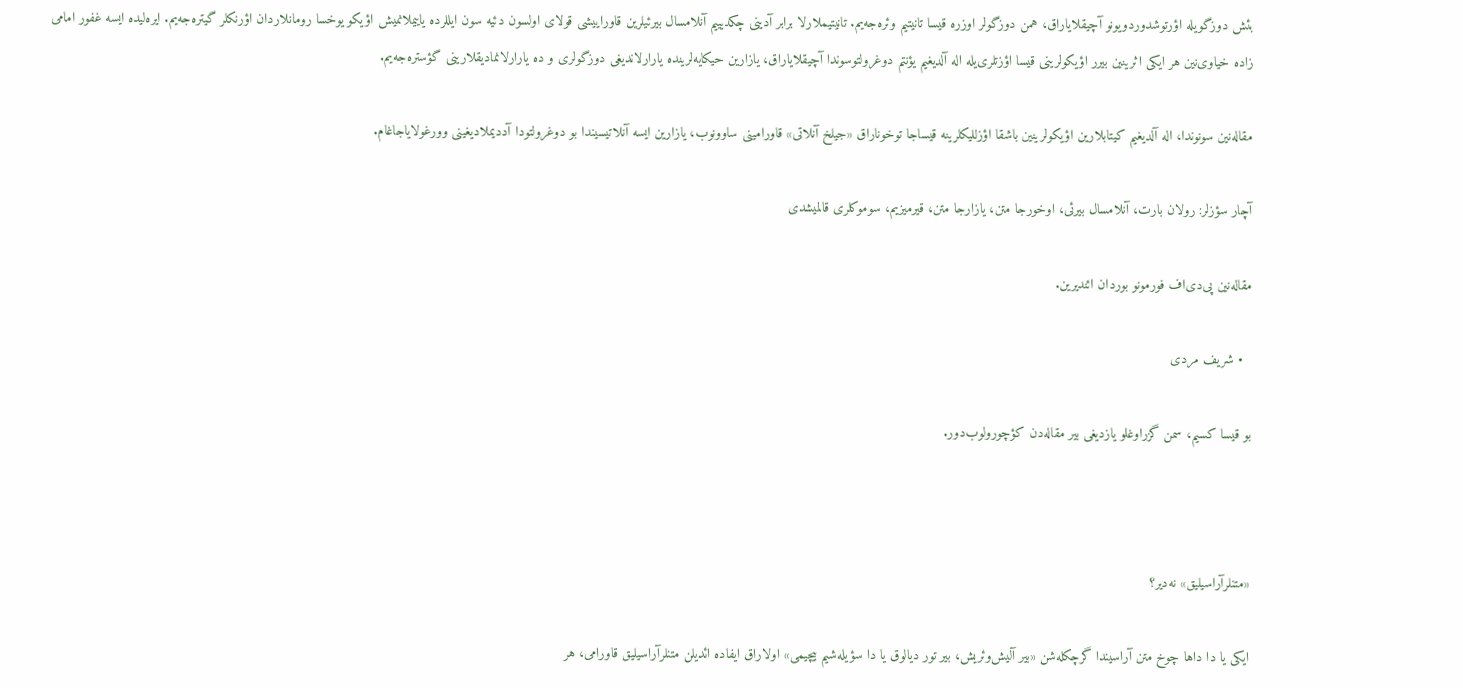بئش دوزگویله اؤرتوشدوردویونو آچیقلایاراق، همن دوزگولر اوزره قیسا تانیتیم وئره‌جه‌یم. تانیتیملارلا برابر آدینی چکدیییم آنلامسال بیرئیلرین قاوراییشی قولای اولسون دئیه سون ایللرده یاییملانمیش اؤیکو یوخسا رومانلاردان اؤرنکلر گیتره‌جه‌یم. ایره‌لیده ایسه غفور امامی زاده خیاوی‌نین هر ایکی اثرینین بیرر اؤیکولرینی قیسا اؤزتلری‌یله اله آلدیغیم یؤنتم دوغرولتوسوندا آچیقلایاراق، یازارین حیکایه‌لرینده یارارلاندیغی دوزگولری و ده یارارلانمادیقلارینی گؤستره‌جه‌یم.

مقاله‌نین سونوندا، اله آلدیغیم کیتابلارین اؤیکولرینین باشقا اؤزللیکلرینه قیساجا توخوناراق «جیلخ آنلاتی» قاورامینی ساوونوب، یازارین ایسه آنلاتیسیندا بو دوغرولتودا آددیملادیغینی وورغولایاجاغام.

آچار سؤزلر: رولان بارت، آنلامسال بیرئی، اوخورجا متن، یازارجا متن، قیرمیزیم، سوموکلری قالمیشدی

مقاله‌نین پی‌دی‌اف فورمونو بوردان ائندیرین.

  • شریف مردی

بو قیسا کسیم، سمن گزراوغلو یازدیغی بیر مقاله‌دن کؤچورولوب‌دور.



«متنلرآراسیلیق» نه‌دیر؟

ایکی یا دا داها چوخ متن آراسیندا گرچکله‌شن «بیر آلیش‌وئریش، بیر تور دیالوق یا دا سؤیله‌شیم بیچیمی» اولاراق ایفاده ائدیلن متنلرآراسیلیق قاورامی، هر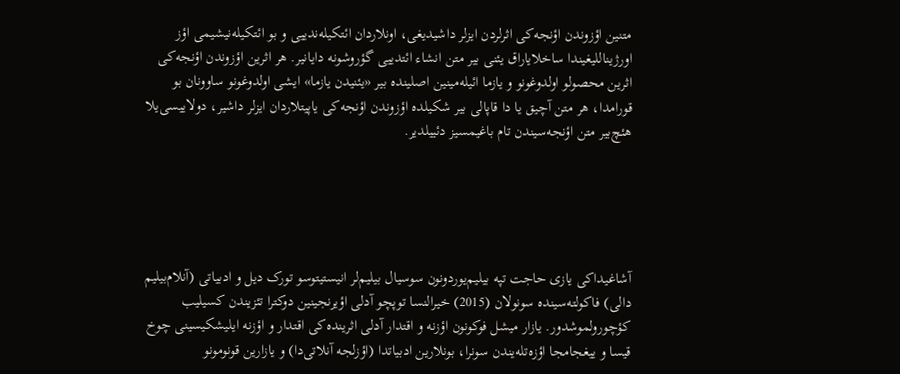متنین اؤزوندن اؤنجه‌کی اثرلردن ایزلر داشیدیغی، اونلاردان ائتکیله‌ندییی و بو ائتکیله‌نیشیمی اؤز اورژیناللیغیندا ساخلایاراق یئنی بیر متن انشاء ائتدییی گؤروشونه دایانیر. هر اثرین اؤزوندن اؤنجه‌کی اثرین محصولو اولدوغونو و یازما ائیله‌مینین اصلینده بیر «یئنیدن یازما» ایشی اولدوغونو ساوونان بو قورامدا، هر متن آچیق یا دا قاپالی بیر شکیلده اؤزوندن اؤنجه‌کی یاپیتلاردان ایزلر داشیر، دولاییسی‌یلا هئچ‌بیر متن اؤنجه‌سیندن تام باغیمسیز دئییلدیر.





آشاغیداکی یازی حاجت تپه بیلیم‌یوردونون سوسیال بیلیم‌لر انیستیتوسو تورک دیل و ادبیاتی (آنلام‌بیلیم دالی) فاکولته‌سینده سونولان (2015) خیرالنسا توپچو آدلی اؤیرنجینین دوکترا تئزیندن کسیلیب کؤچورولموشدور. یازار میشل فوکونون اؤزنه و اقتدار آدلی اثرینده‌کی اقتدار و اؤزنه ایلیشکیسینی چوخ قیسا و ییغجامجا اؤزه‌تله‌یندن سونرا، بونلارین ادبیاتدا (اؤزلجه آنلاتی‌دا) و یازارین قونومونو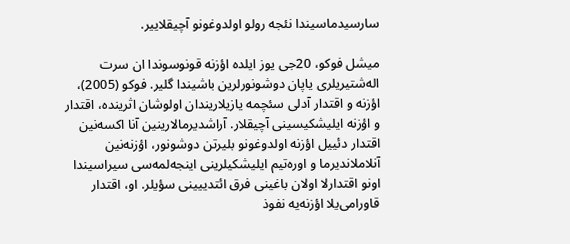سارسیدماسیندا نئجه رولو اولدوغونو آچیقلاییر.

میشل فوکو، 20جی یوز ایلده اؤزنه قونوسوندا ان سرت اله‌شتیریلری یاپان دوشونورلرین باشیندا گلیر. فوکو (2005)، اؤزنه و اقتدار آدلی سئچمه یازیلاریندان اولوشان اثرینده، اقتدار و اؤزنه ایلیشکیسینی آچیقلار. آراشدیرمالارینین آنا اکسه‌نین اقتدار دئییل اؤزنه اولدوغونو بلیرتن دوشونور، اؤزنه‌نین آنلاملاندیرما و اوره‌تیم ایلیشکیلرینی اینجه‌لمه‌سی سیراسیندا اونو اقتدارلا اولان باغینی فرق ائتدییینی سؤیلر. او، اقتدار قاورامی‌یلا اؤزنه‌یه نفوذ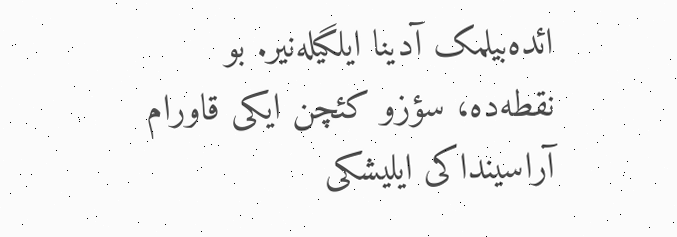ائده‌بیلمک آدینا ایلگیله‌نیر. بو نقطه‌ده، سؤزو کئچن ایکی قاورام آراسینداکی ایلیشکی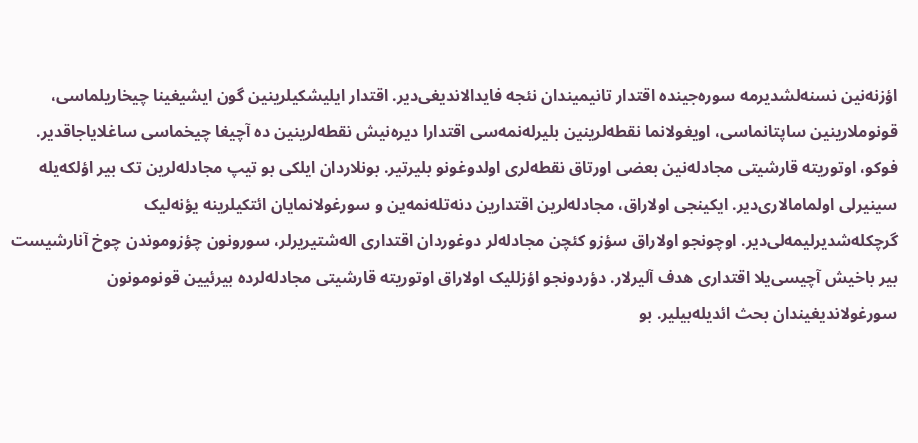اؤزنه‌نین نسنه‌لشدیرمه سوره‌جینده اقتدار تانیمیندان نئجه فایدالاندیغی‌دیر. اقتدار ایلیشکیلرینین گون ایشیغینا چیخاریلماسی، قونوملارینین ساپتانماسی، اویغولانما نقطه‌لرینین بلیرله‌نمه‌سی اقتدارا دیره‌نیش نقطه‌لرینین ده آچیغا چیخماسی ساغلایاجاقدیر. فوکو، اوتوریته قارشیتی مجادله‌نین بعضی اورتاق نقطه‌لری اولدوغونو بلیرتیر. بونلاردان ایلکی بو تیپ مجادله‌لرین تک بیر اؤلکه‌یله سینیرلی اولمامالاری‌دیر. ایکینجی اولاراق، مجادله‌لرین اقتدارین دنه‌تله‌نمه‌ین و سورغولانمایان ائتکیلرینه یؤنه‌لیک گرچکله‌شدیرلیمه‌لی‌دیر. اوچونجو اولاراق سؤزو کئچن مجادله‌لر دوغوردان اقتداری اله‌شتیریرلر، سورونون چؤزوموندن چوخ آنارشیست بیر باخیش آچیسی‌یلا اقتداری هدف آلیرلار. دؤردونجو اؤزللیک اولاراق اوتوریته قارشیتی مجادله‌لرده بیرئیین قونومونون سورغولاندیغیندان بحث ائدیله‌بیلیر. بو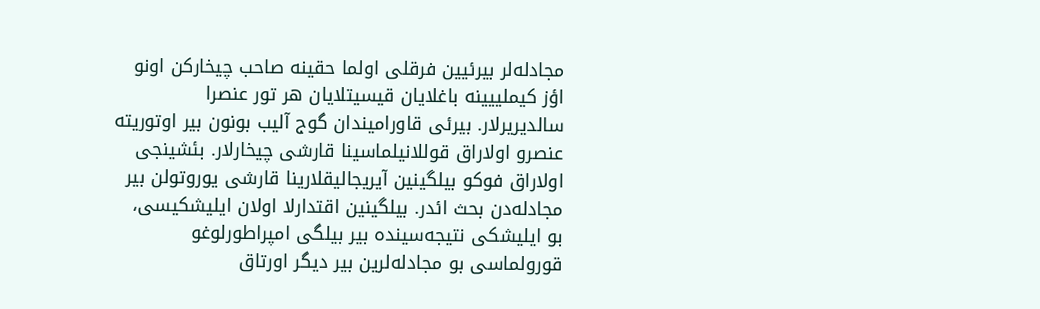مجادله‌لر بیرئیین فرقلی اولما حقینه صاحب چیخارکن اونو اؤز کیملییینه باغلایان قیسیتلایان هر تور عنصرا سالدیریرلار. بیرئی قاورامیندان گوج آلیب بونون بیر اوتوریته عنصرو اولاراق قوللانیلماسینا قارشی چیخارلار. بئشینجی اولاراق فوکو بیلگینین آیریجالیقلارینا قارشی یوروتولن بیر مجادله‌دن بحث ائدر. بیلگینین اقتدارلا اولان ایلیشکیسی، بو ایلیشکی نتیجه‌سینده بیر بیلگی امپراطورلوغو قورولماسی بو مجادله‌لرین بیر دیگر اورتاق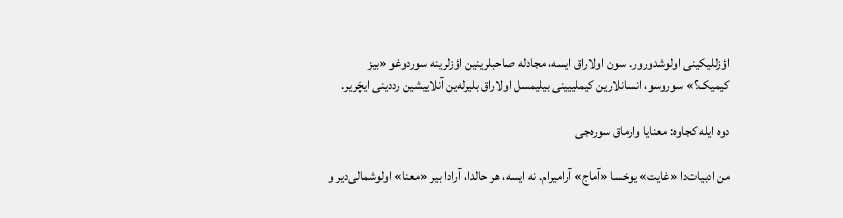اؤزللیکینی اولوشدورور. سون اولاراق ایسه، مجادله صاحبلرینین اؤزلرینه سوردوغو «بیز کیمیک؟» سوروسو، انسانلارین کیملییینی بیلیمسل اولاراق بلیرله‌ین آنلاییشین رددینی ایچَریر.

دوه ایله کجاوه: معنایا وارماق سوره‌جی

من ادبیات‌دا «غایت» یوخسا «آماج» آرامیرام. نه ایسه، هر حالدا، آرادا بیر «معنا» اولوشمالی‌دیر و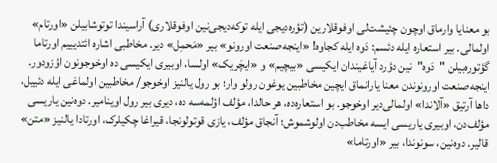بو معنایا وارماق اوچون چئیشت‌لی اوفوقلارین (تؤره‌دیجی ایله توکه‌دیجی‌نین اوفوقلاری) آراسیندا توتوشابیلن «اورتام» اولمالی. بیر استعاره ایله دئسم: دَوه ایله کجاوه! «اینجه‌صنعت اورونو» بیر «مَحمِل» دیر. مخاطبی اشاره ائتدیییم اورتاما گؤتوره‌بیلن "دَوه"نین دؤرد آیاغیندان ایکیسی «بیچیم» و «ایچَریک» اولسا، اوبیری ایکیسی ده اوخوجونون اؤزودور. اینجه‌صنعت اورونوندن معنا یارانماق ایچین مخاطبین یوغون رولو وار؛ بو رول یالنیز اوخوجو/ مخاطبین اولماغی ایله دئییل، داها آرتیق «آلاندا» اولمالی‌دیر اوخوجو. بو استعاره‌ده، هر حالدا، مؤلف اؤلمه‌سه ده، دیری بیر رول اوینامیر. دوه‌نین یاریسی مؤلف‌دن، اوبیری یاریسی ایسه مخاطب‌دن اولوشموش؛ آنجاق مؤلف، یازی قوتولونجا، قیراغا چکیلرک، اورتادا یالنیز «متن» قالیر. دوه‌نین، سونوندا، بیر «اورتاما»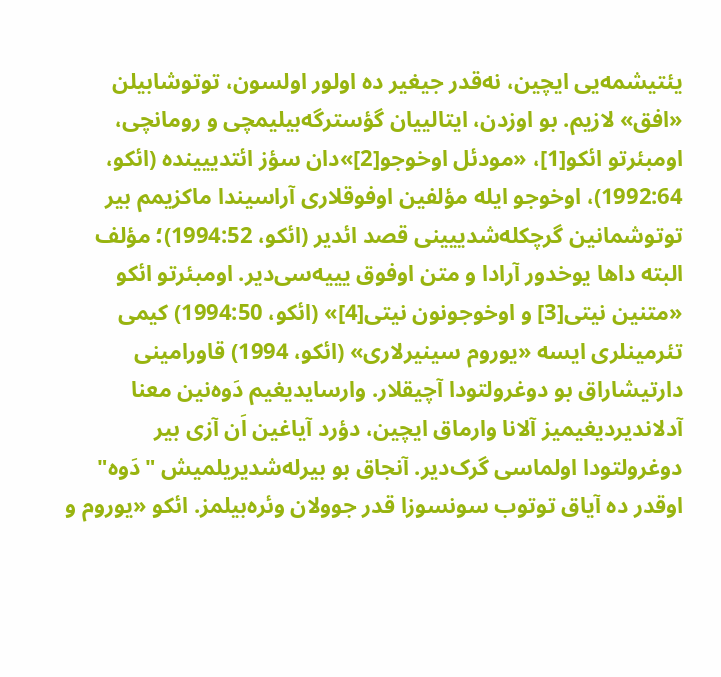یئتیشمه‌یی ایچین، نه‌قدر جیغیر ده اولور اولسون، توتوشابیلن «افق» لازیم. بو اوزدن، ایتالییان گؤسترگه‌بیلیمچی و رومانچی، اومبئرتو ائکو[1]، «مودئل اوخوجو[2]»دان سؤز ائتدییینده (ائکو، 1992:64)، اوخوجو ایله مؤلفین اوفوقلاری آراسیندا ماکزیمم بیر توتوشمانین گرچکله‌شدییینی قصد ائدیر (ائکو، 1994:52)؛ مؤلف البته داها یوخدور آرادا و متن اوفوق یییه‌سی‌دیر. اومبئرتو ائکو «متنین نیتی[3] و اوخوجونون نیتی[4]» (ائکو، 1994:50) کیمی تئرمینلری ایسه «یوروم سینیرلاری» (ائکو، 1994) قاورامینی دارتیشاراق بو دوغرولتودا آچیقلار. وارسایدیغیم دَوه‌نین معنا آدلاندیردیغیمیز آلانا وارماق ایچین، دؤرد آیاغین اَن آزی بیر دوغرولتودا اولماسی گرک‌دیر. آنجاق بو بیرله‌شدیریلمیش "دَوه" اوقدر ده آیاق توتوب سونسوزا قدر جوولان وئره‌بیلمز. ائکو «یوروم و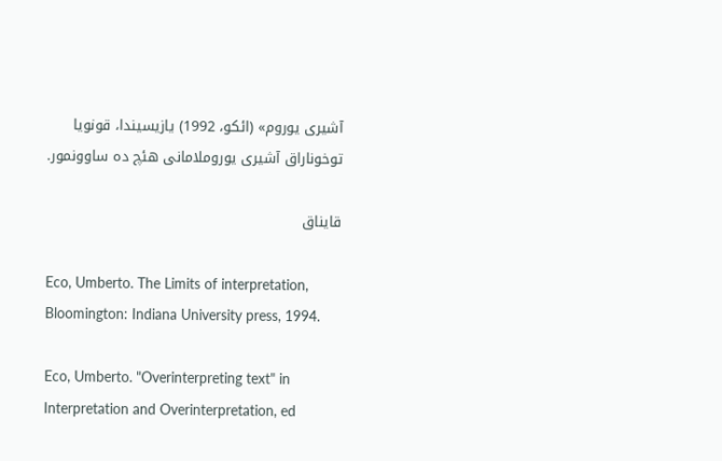آشیری یوروم» (ائکو، 1992) یازیسیندا، قونویا توخوناراق آشیری یوروملامانی هئچ ده ساوونمور.

قایناق

Eco, Umberto. The Limits of interpretation, Bloomington: Indiana University press, 1994.

Eco, Umberto. "Overinterpreting text" in Interpretation and Overinterpretation, ed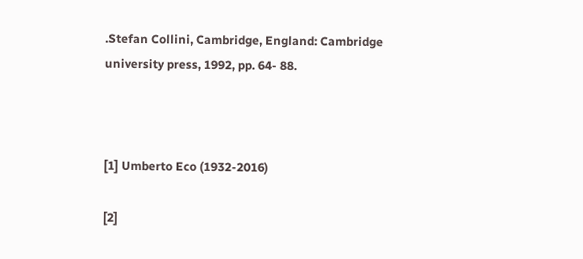.Stefan Collini, Cambridge, England: Cambridge university press, 1992, pp. 64- 88.



[1] Umberto Eco (1932-2016)

[2]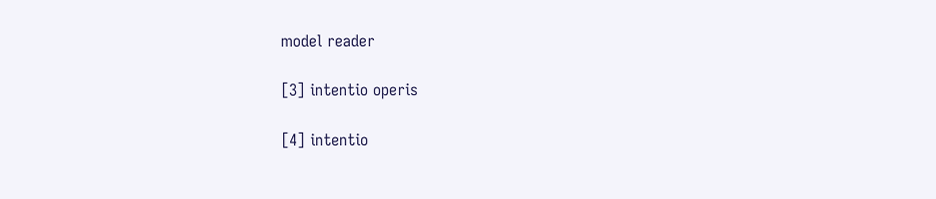model reader

[3] intentio operis

[4] intentio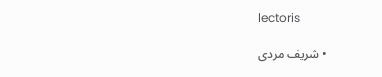lectoris

  • شریف مردی